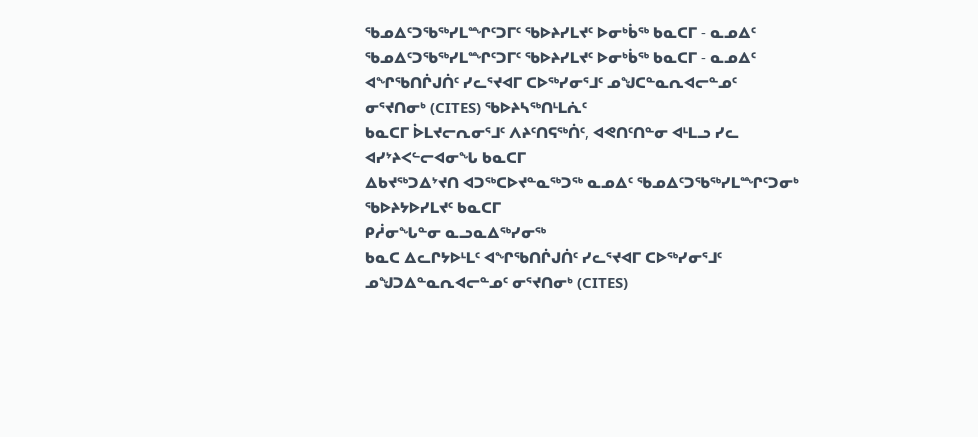ᖃᓄᐃᑦᑐᖃᖅᓯᒪᙱᑦᑐᒥᑦ ᖃᐅᔨᓯᒪᔪᑦ ᐅᓂᒃᑳᖅ ᑲᓇᑕᒥ - ᓇᓄᐃᑦ
ᖃᓄᐃᑦᑐᖃᖅᓯᒪᙱᑦᑐᒥᑦ ᖃᐅᔨᓯᒪᔪᑦ ᐅᓂᒃᑳᖅ ᑲᓇᑕᒥ - ᓇᓄᐃᑦ
ᐊᖏᖃᑎᒌᒍᑏᑦ ᓯᓚᕐᔪᐊᒥ ᑕᐅᖅᓯᓂᕐᒧᑦ ᓄᖑᑕᓐᓇᕆᐊᓕᓐᓄᑦ ᓂᕐᔪᑎᓂᒃ (CITES) ᖃᐅᔨᓴᖅᑎᒻᒪᕇᑦ
ᑲᓇᑕᒥ ᐆᒪᔪᓕᕆᓂᕐᒧᑦ ᐱᔨᑦᑎᕋᖅᑏᑦ, ᐊᕙᑎᑦᑎᓐᓂ ᐊᒻᒪᓗ ᓯᓚ ᐊᓯᔾᔨᐸᓪᓕᐊᓂᖓ ᑲᓇᑕᒥ
ᐃᑲᔪᖅᑐᐃᔾᔪᑎ ᐊᑐᖅᑕᐅᔪᓐᓇᖅᑐᖅ ᓇᓄᐃᑦ ᖃᓄᐃᑦᑐᖃᖅᓯᒪᙱᑦᑐᓂᒃ ᖃᐅᔨᔭᐅᓯᒪᔪᑦ ᑲᓇᑕᒥ
ᑭᓲᓂᖓᓐᓂ ᓇᓗᓇᐃᖅᓯᓂᖅ
ᑲᓇᑕ ᐃᓚᒋᔭᐅᒻᒪᑦ ᐊᖏᖃᑎᒌᒍᑏᑦ ᓯᓚᕐᔪᐊᒥ ᑕᐅᖅᓯᓂᕐᒧᑦ ᓄᖑᑐᐃᓐᓇᕆᐊᓕᓐᓄᑦ ᓂᕐᔪᑎᓂᒃ (CITES)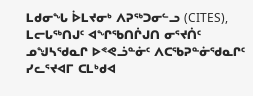ᒪᑯᓂᖓ ᐆᒪᔪᓂᒃ ᐱᕈᖅᑐᓂᓪᓗ (CITES), ᒪᓕᒐᖅᑎᒍᑦ ᐊᖏᖃᑎᒌᒍᑎ ᓂᕐᔪᑏᑦ ᓄᖑᓴᖁᓇᒋ ᐅᕝᕙᓘᓐᓃᑦ ᐱᑕᖃᕈᓐᓃᖁᓇᒋᑦ ᓯᓚᕐᔪᐊᒥ ᑕᒪᒃᑯᐊ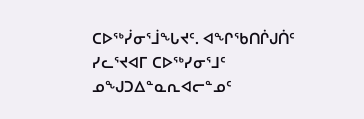ᑕᐅᖅᓰᓂᕐᒨᖓᔪᑦ. ᐊᖏᖃᑎᒌᒍᑏᑦ ᓯᓚᕐᔪᐊᒥ ᑕᐅᖅᓯᓂᕐᒧᑦ ᓄᖑᑐᐃᓐᓇᕆᐊᓕᓐᓄᑦ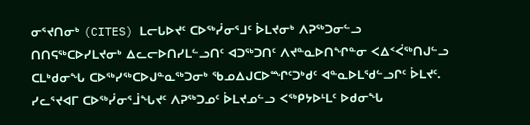ᓂᕐᔪᑎᓂᒃ (CITES) ᒪᓕᒐᐅᔪᑦ ᑕᐅᖅᓰᓂᕐᒧᑦ ᐆᒪᔪᓂᒃ ᐱᕈᖅᑐᓂᓪᓗ ᑎᑎᕋᖅᑕᐅᓯᒪᔪᓂᒃ ᐃᓚᓕᐅᑎᓯᒪᓪᓗᑎᑦ ᐊᑐᖅᑐᑎᑦ ᐱᔪᓐᓇᐅᑎᖏᓐᓂ ᐸᐃᑉᐹᖅᑎᒍᓪᓗ ᑕᒪᒃᑯᓂᖓ ᑕᐅᖅᓯᖅᑕᐅᒍᓐᓇᖅᑐᓂᒃ ᖃᓄᐃᒍᑕᐅᙱᑦᑐᒃᑯᑦ ᐊᓐᓇᐅᒪᖁᓪᓗᒋᑦ ᐆᒪᔪᑦ. ᓯᓚᕐᔪᐊᒥ ᑕᐅᖅᓰᓂᕐᒨᖓᔪᑦ ᐱᕈᖅᑐᓄᑦ ᐆᒪᔪᓄᓪᓗ ᐸᖅᑭᔭᐅᒻᒪᑦ ᐅᑯᓂᖓ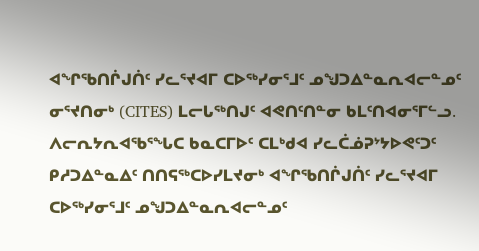ᐊᖏᖃᑎᒌᒍᑏᑦ ᓯᓚᕐᔪᐊᒥ ᑕᐅᖅᓯᓂᕐᒧᑦ ᓄᖑᑐᐃᓐᓇᕆᐊᓕᓐᓄᑦ ᓂᕐᔪᑎᓂᒃ (CITES) ᒪᓕᒐᖅᑎᒍᑦ ᐊᕙᑎᑦᑎᓐᓂ ᑲᒪᑦᑎᐊᓂᕐᒥᓪᓗ. ᐱᓕᕆᔭᕆᐊᖃᕐᖓᑕ ᑲᓇᑕᒥᐅᑦ ᑕᒪᒃᑯᐊ ᓯᓚᑖᓅᕈᔾᔭᐅᕙᑦᑐᑦ ᑭᓱᑐᐃᓐᓇᐃᑦ ᑎᑎᕋᖅᑕᐅᓯᒪᔪᓂᒃ ᐊᖏᖃᑎᒌᒍᑏᑦ ᓯᓚᕐᔪᐊᒥ ᑕᐅᖅᓯᓂᕐᒧᑦ ᓄᖑᑐᐃᓐᓇᕆᐊᓕᓐᓄᑦ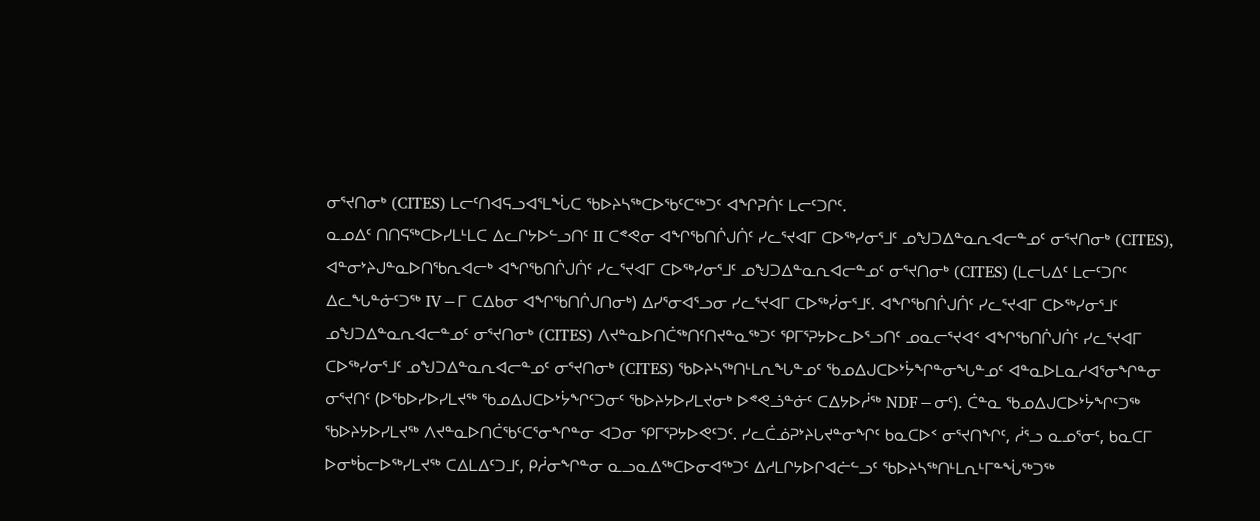ᓂᕐᔪᑎᓂᒃ (CITES) ᒪᓕᑦᑎᐊᕋᓗᐊᕐᒪᖔᑕ ᖃᐅᔨᓴᖅᑕᐅᖃᑦᑕᖅᑐᑦ ᐊᖏᕈᑏᑦ ᒪᓕᑦᑐᒋᑦ.
ᓇᓄᐃᑦ ᑎᑎᕋᖅᑕᐅᓯᒪᒻᒪᑕ ᐃᓚᒋᔭᐅᓪᓗᑎᑦ II ᑕᕝᕙᓂ ᐊᖏᖃᑎᒌᒍᑏᑦ ᓯᓚᕐᔪᐊᒥ ᑕᐅᖅᓯᓂᕐᒧᑦ ᓄᖑᑐᐃᓐᓇᕆᐊᓕᓐᓄᑦ ᓂᕐᔪᑎᓂᒃ (CITES), ᐊᓐᓂᔾᔨᒍᓐᓇᐅᑎᖃᕆᐊᓕᒃ ᐊᖏᖃᑎᒌᒍᑏᑦ ᓯᓚᕐᔪᐊᒥ ᑕᐅᖅᓯᓂᕐᒧᑦ ᓄᖑᑐᐃᓐᓇᕆᐊᓕᓐᓄᑦ ᓂᕐᔪᑎᓂᒃ (CITES) (ᒪᓕᒐᐃᑦ ᒪᓕᑦᑐᒋᑦ ᐃᓚᖓᓐᓃᑦᑐᖅ IV−ᒥ ᑕᐃᑲᓂ ᐊᖏᖃᑎᒌᒍᑎᓂᒃ) ᐃᓯᕐᓂᐊᕐᓗᓂ ᓯᓚᕐᔪᐊᒥ ᑕᐅᖅᓰᓂᕐᒧᑦ. ᐊᖏᖃᑎᒌᒍᑏᑦ ᓯᓚᕐᔪᐊᒥ ᑕᐅᖅᓯᓂᕐᒧᑦ ᓄᖑᑐᐃᓐᓇᕆᐊᓕᓐᓄᑦ ᓂᕐᔪᑎᓂᒃ (CITES) ᐱᔪᓐᓇᐅᑎᑖᖅᑎᑦᑎᔪᓐᓇᖅᑐᑦ ᕿᒥᕐᕈᔭᐅᓚᐅᕐᓗᑎᑦ ᓄᓇᓕᕐᔪᐊᑉ ᐊᖏᖃᑎᒌᒍᑏᑦ ᓯᓚᕐᔪᐊᒥ ᑕᐅᖅᓯᓂᕐᒧᑦ ᓄᖑᑐᐃᓐᓇᕆᐊᓕᓐᓄᑦ ᓂᕐᔪᑎᓂᒃ (CITES) ᖃᐅᔨᓴᖅᑎᒻᒪᕆᖓᓐᓄᑦ ᖃᓄᐃᒍᑕᐅᔾᔮᖏᓐᓂᖓᓐᓄᑦ ᐊᓐᓇᐅᒪᓇᓱᐊᕐᓂᖏᓐᓂ ᓂᕐᔪᑎᑦ (ᐅᖃᐅᓯᐅᓯᒪᔪᖅ ᖃᓄᐃᒍᑕᐅᔾᔮᖏᑦᑐᓂᑦ ᖃᐅᔨᔭᐅᓯᒪᔪᓂᒃ ᐅᕝᕙᓘᓐᓃᑦ ᑕᐃᔭᐅᓲᖅ NDF−ᓂᑦ). ᑖᓐᓇ ᖃᓄᐃᒍᑕᐅᔾᔮᖏᑦᑐᖅ ᖃᐅᔨᔭᐅᓯᒪᔪᖅ ᐱᔪᓐᓇᐅᑎᑖᖃᑦᑕᕐᓂᖏᓐᓂ ᐊᑐᓂ ᕿᒥᕐᕈᔭᐅᕙᑦᑐᑦ. ᓯᓚᑖᓅᕈᔾᔨᒐᔪᓐᓂᖏᑦ ᑲᓇᑕᐅᑉ ᓂᕐᔪᑎᖏᑦ, ᓲᕐᓗ ᓇᓄᕐᓂᑦ, ᑲᓇᑕᒥ ᐅᓂᒃᑳᓕᐅᖅᓯᒪᔪᖅ ᑕᐃᒪᐃᑦᑐᒧᑦ, ᑭᓲᓂᖏᓐᓂ ᓇᓗᓇᐃᖅᑕᐅᓂᐊᖅᑐᑦ ᐃᓱᒪᒋᔭᐅᒋᐊᓖᓪᓗᑦ ᖃᐅᔨᓴᖅᑎᒻᒪᕆᒻᒥᓐᖔᖅᑐᖅ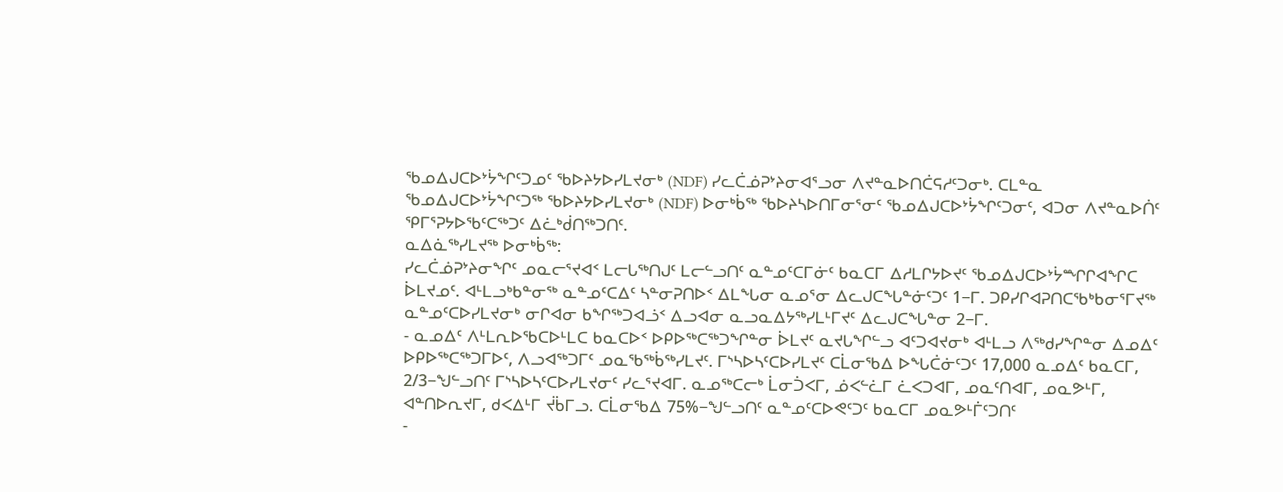ᖃᓄᐃᒍᑕᐅᔾᔮᖏᑦᑐᓄᑦ ᖃᐅᔨᔭᐅᓯᒪᔪᓂᒃ (NDF) ᓯᓚᑖᓅᕈᔾᔨᓂᐊᕐᓗᓂ ᐱᔪᓐᓇᐅᑎᑖᕋᓱᑦᑐᓂᒃ. ᑕᒪᓐᓇ ᖃᓄᐃᒍᑕᐅᔾᔮᖏᑦᑐᖅ ᖃᐅᔨᔭᐅᓯᒪᔪᓂᒃ (NDF) ᐅᓂᒃᑳᖅ ᖃᐅᔨᓴᐅᑎᒥᓂᕐᓂᑦ ᖃᓄᐃᒍᑕᐅᔾᔮᖏᑦᑐᓂᑦ, ᐊᑐᓂ ᐱᔪᓐᓇᐅᑏᑦ ᕿᒥᕐᕈᔭᐅᖃᑦᑕᖅᑐᑦ ᐃᓛᒃᑰᑎᖅᑐᑎᑦ.
ᓇᐃᓈᖅᓯᒪᔪᖅ ᐅᓂᒃᑳᖅ:
ᓯᓚᑖᓅᕈᔾᔨᓂᖏᑦ ᓄᓇᓕᕐᔪᐊᑉ ᒪᓕᒐᖅᑎᒍᑦ ᒪᓕᓪᓗᑎᑦ ᓇᓐᓄᑦᑕᒥᓃᑦ ᑲᓇᑕᒥ ᐃᓱᒪᒋᔭᐅᔪᑦ ᖃᓄᐃᒍᑕᐅᔾᔮᙱᒋᐊᖏᑕ ᐆᒪᔪᓄᑦ. ᐊᒻᒪᓗᒃᑲᓐᓂᖅ ᓇᓐᓄᑦᑕᐃᑦ ᓴᓐᓂᕈᑎᐅᑉ ᐃᒪᖓᓂ ᓇᓄᕐᓂ ᐃᓚᒍᑕᖓᓐᓃᑦᑐᑦ 1−ᒥ. ᑐᑭᓯᒋᐊᕈᑎᑕᖃᒃᑲᓂᕐᒥᔪᖅ ᓇᓐᓄᑦᑕᐅᓯᒪᔪᓂᒃ ᓂᒋᐊᓂ ᑲᖏᖅᑐᐊᓘᑉ ᐃᓗᐊᓂ ᓇᓗᓇᐃᔭᖅᓯᒪᒻᒥᔪᑦ ᐃᓚᒍᑕᖓᓐᓂ 2−ᒥ.
- ᓇᓄᐃᑦ ᐱᒻᒪᕆᐅᖃᑕᐅᒻᒪᑕ ᑲᓇᑕᐅᑉ ᐅᑭᐅᖅᑕᖅᑐᖏᓐᓂ ᐆᒪᔪᑦ ᓇᔪᒐᖏᓪᓗ ᐊᑦᑐᐊᔪᓂᒃ ᐊᒻᒪᓗ ᐱᖅᑯᓯᖏᓐᓂ ᐃᓄᐃᑦ ᐅᑭᐅᖅᑕᖅᑐᒥᐅᑦ, ᐱᓗᐊᖅᑐᒥᑦ ᓄᓇᖃᖅᑳᖅᓯᒪᔪᑦ. ᒥᔅᓴᐅᓴᑦᑕᐅᓯᒪᔪᑦ ᑕᒫᓂᖃᐃ ᐅᖓᑖᓃᑦᑐᑦ 17,000 ᓇᓄᐃᑦ ᑲᓇᑕᒥ, 2/3−ᖑᓪᓗᑎᑦ ᒥᔅᓴᐅᓴᑦᑕᐅᓯᒪᔪᓂᑦ ᓯᓚᕐᔪᐊᒥ. ᓇᓄᖅᑕᓕᒃ ᒫᓂᑑᐸᒥ, ᓅᐸᓪᓛᒥ ᓛᐸᑐᐊᒥ, ᓄᓇᑦᑎᐊᒥ, ᓄᓇᕗᒻᒥ, ᐊᓐᑎᐅᕆᔪᒥ, ᑯᐸᐃᒻᒥ ᔫᑳᒥᓗ. ᑕᒫᓂᖃᐃ 75%−ᖑᓪᓗᑎᑦ ᓇᓐᓄᑦᑕᐅᕙᑦᑐᑦ ᑲᓇᑕᒥ ᓄᓇᕗᒻᒦᑦᑐᑎᑦ
-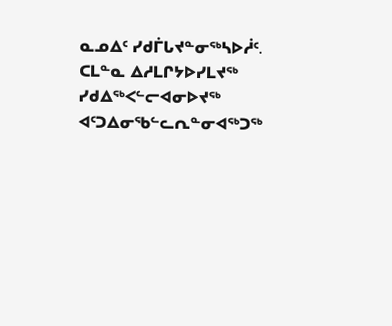ᓇᓄᐃᑦ ᓯᑯᒦᒐᔪᓐᓂᖅᓴᐅᓲᑦ. ᑕᒪᓐᓇ ᐃᓱᒪᒋᔭᐅᓯᒪᔪᖅ ᓯᑯᐃᖅᐸᓪᓕᐊᓂᐅᔪᖅ ᐊᑦᑐᐃᓂᖃᓪᓚᕆᓐᓂᐊᖅᑐᖅ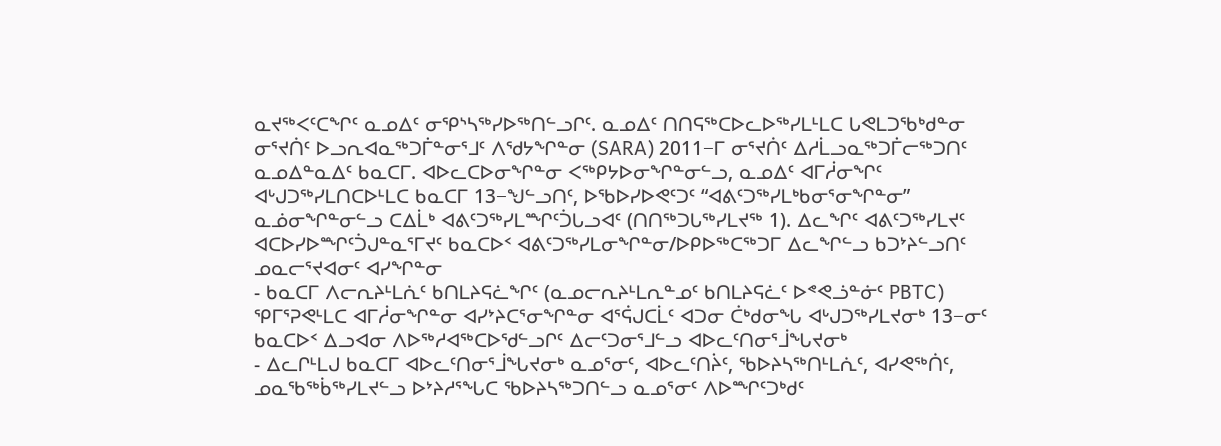ᓇᔪᖅᐸᑦᑕᖏᑦ ᓇᓄᐃᑦ ᓂᕿᔅᓴᖅᓯᐅᖅᑎᓪᓗᒋᑦ. ᓇᓄᐃᑦ ᑎᑎᕋᖅᑕᐅᓚᐅᖅᓯᒪᒻᒪᑕ ᒐᕙᒪᑐᖃᒃᑯᓐᓂ ᓂᕐᔪᑏᑦ ᐅᓗᕆᐊᓇᖅᑐᒦᓐᓂᕐᒧᑦ ᐱᖁᔭᖏᓐᓂ (SARA) 2011−ᒥ ᓂᕐᔪᑏᑦ ᐃᓱᒫᓗᓇᖅᑐᒦᓕᖅᑐᑎᑦ ᓇᓄᐃᓐᓇᐃᑦ ᑲᓇᑕᒥ. ᐊᐅᓚᑕᐅᓂᖏᓐᓂ ᐸᖅᑭᔭᐅᓂᖏᓐᓂᓪᓗ, ᓇᓄᐃᑦ ᐊᒥᓲᓂᖏᑦ ᐊᒡᒍᑐᖅᓯᒪᑎᑕᐅᒻᒪᑕ ᑲᓇᑕᒥ 13−ᖑᓪᓗᑎᑦ, ᐅᖃᐅᓯᐅᕙᑦᑐᑦ “ᐊᕕᑦᑐᖅᓯᒪᒃᑲᓂᕐᓂᖏᓐᓂ” ᓇᓅᓂᖏᓐᓂᓪᓗ ᑕᐃᒫᒃ ᐊᕕᑦᑐᖅᓯᒪᙱᑦᑑᒐᓗᐊᑦ (ᑎᑎᖅᑐᒐᖅᓯᒪᔪᖅ 1). ᐃᓚᖏᑦ ᐊᕕᑦᑐᖅᓯᒪᔪᑦ ᐊᑕᐅᓯᐅᙱᑦᑑᒍᓐᓇᕐᒥᔪᑦ ᑲᓇᑕᐅᑉ ᐊᕕᑦᑐᖅᓯᒪᓂᖏᓐᓂ/ᐅᑭᐅᖅᑕᖅᑐᒥ ᐃᓚᖏᓪᓗ ᑲᑐᔾᔨᓪᓗᑎᑦ ᓄᓇᓕᕐᔪᐊᓂᑦ ᐊᓯᖏᓐᓂ
- ᑲᓇᑕᒥ ᐱᓕᕆᔨᒻᒪᕇᑦ ᑲᑎᒪᔨᕋᓛᖏᑦ (ᓇᓄᓕᕆᔨᒻᒪᕆᓐᓄᑦ ᑲᑎᒪᔨᕋᓛᑦ ᐅᕝᕙᓘᓐᓃᑦ PBTC) ᕿᒥᕐᕈᕙᒻᒪᑕ ᐊᒥᓲᓂᖏᓐᓂ ᐊᓯᔾᔨᑕᕐᓂᖏᓐᓂ ᐊᕐᕌᒍᑕᒫᑦ ᐊᑐᓂ ᑖᒃᑯᓂᖓ ᐊᒡᒍᑐᖅᓯᒪᔪᓂᒃ 13−ᓂᑦ ᑲᓇᑕᐅᑉ ᐃᓗᐊᓂ ᐱᐅᖅᓱᐊᖅᑕᐅᖁᓪᓗᒋᑦ ᐃᓕᑦᑐᓂᕐᒧᓪᓗ ᐊᐅᓚᑦᑎᓂᕐᒨᖓᔪᓂᒃ
- ᐃᓚᒋᒻᒪᒍ ᑲᓇᑕᒥ ᐊᐅᓚᑦᑎᓂᕐᒨᖓᔪᓂᒃ ᓇᓄᕐᓂᑦ, ᐊᐅᓚᑦᑎᔩᑦ, ᖃᐅᔨᓴᖅᑎᒻᒪᕇᑦ, ᐊᓯᕙᖅᑏᑦ, ᓄᓇᖃᖅᑳᖅᓯᒪᔪᓪᓗ ᐅᔾᔨᓱᕐᖓᑕ ᖃᐅᔨᓴᖅᑐᑎᓪᓗ ᓇᓄᕐᓂᑦ ᐱᐅᙱᑦᑐᒃᑯᑦ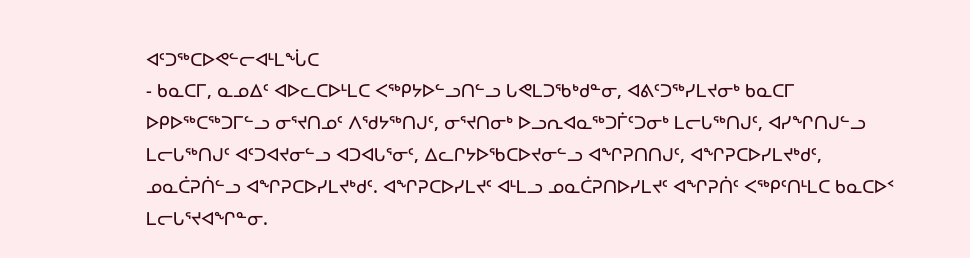ᐊᑦᑐᖅᑕᐅᕙᓪᓕᐊᒻᒪᖔᑕ
- ᑲᓇᑕᒥ, ᓇᓄᐃᑦ ᐊᐅᓚᑕᐅᒻᒪᑕ ᐸᖅᑭᔭᐅᓪᓗᑎᓪᓗ ᒐᕙᒪᑐᖃᒃᑯᓐᓂ, ᐊᕕᑦᑐᖅᓯᒪᔪᓂᒃ ᑲᓇᑕᒥ ᐅᑭᐅᖅᑕᖅᑐᒥᓪᓗ ᓂᕐᔪᑎᓄᑦ ᐱᖁᔭᖅᑎᒍᑦ, ᓂᕐᔪᑎᓂᒃ ᐅᓗᕆᐊᓇᖅᑐᒦᑦᑐᓂᒃ ᒪᓕᒐᖅᑎᒍᑦ, ᐊᓯᖏᑎᒍᓪᓗ ᒪᓕᒐᖅᑎᒍᑦ ᐊᑦᑐᐊᔪᓂᓪᓗ ᐊᑐᐊᒐᕐᓂᑦ, ᐃᓚᒋᔭᐅᖃᑕᐅᔪᓂᓪᓗ ᐊᖏᕈᑎᑎᒍᑦ, ᐊᖏᕈᑕᐅᓯᒪᔪᒃᑯᑦ, ᓄᓇᑖᕈᑏᓪᓗ ᐊᖏᕈᑕᐅᓯᒪᔪᒃᑯᑦ. ᐊᖏᕈᑕᐅᓯᒪᔪᑦ ᐊᒻᒪᓗ ᓄᓇᑖᕈᑎᐅᓯᒪᔪᑦ ᐊᖏᕈᑏᑦ ᐸᖅᑭᑦᑎᒻᒪᑕ ᑲᓇᑕᐅᑉ ᒪᓕᒐᕐᔪᐊᖏᓐᓂ.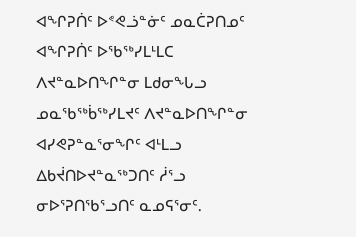ᐊᖏᕈᑏᑦ ᐅᕝᕙᓘᓐᓃᑦ ᓄᓇᑖᕈᑎᓄᑦ ᐊᖏᕈᑏᑦ ᐅᖃᖅᓯᒪᒻᒪᑕ ᐱᔪᓐᓇᐅᑎᖏᓐᓂ ᒪᑯᓂᖓᓗ ᓄᓇᖃᖅᑳᖅᓯᒪᔪᑦ ᐱᔪᓐᓇᐅᑎᖏᓐᓂ ᐊᓯᕙᕈᓐᓇᕐᓂᖏᑦ ᐊᒻᒪᓗ ᐃᑲᔫᑎᐅᔪᓐᓇᖅᑐᑎᑦ ᓲᕐᓗ ᓂᐅᕐᕈᑎᖃᕐᓗᑎᑦ ᓇᓄᕋᕐᓂᑦ.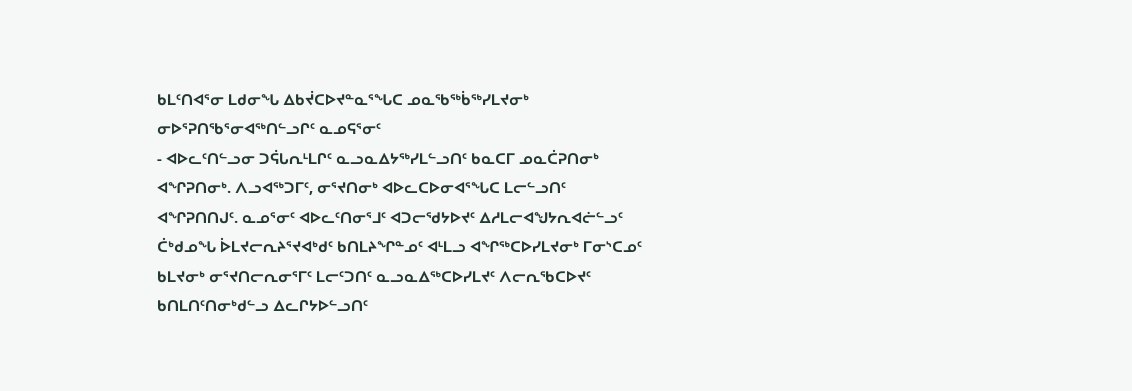ᑲᒪᑦᑎᐊᕐᓂ ᒪᑯᓂᖓ ᐃᑲᔫᑕᐅᔪᓐᓇᕐᖓᑕ ᓄᓇᖃᖅᑳᖅᓯᒪᔪᓂᒃ ᓂᐅᕐᕈᑎᖃᕐᓂᐊᖅᑎᓪᓗᒋᑦ ᓇᓄᕋᕐᓂᑦ
- ᐊᐅᓚᑦᑎᓪᓗᓂ ᑐᕌᒐᕆᒻᒪᒋᑦ ᓇᓗᓇᐃᔭᖅᓯᒪᓪᓗᑎᑦ ᑲᓇᑕᒥ ᓄᓇᑖᕈᑎᓂᒃ ᐊᖏᕈᑎᓂᒃ. ᐱᓗᐊᖅᑐᒥᑦ, ᓂᕐᔪᑎᓂᒃ ᐊᐅᓚᑕᐅᓂᐊᕐᖓᑕ ᒪᓕᓪᓗᑎᑦ ᐊᖏᕈᑎᑎᒍᑦ. ᓇᓄᕐᓂᑦ ᐊᐅᓚᑦᑎᓂᕐᒧᑦ ᐊᑐᓕᖁᔭᐅᔪᑦ ᐃᓱᒪᓕᐊᖑᔭᕆᐊᓖᓪᓗᑦ ᑖᒃᑯᓄᖓ ᐆᒪᔪᓕᕆᔨᕐᔪᐊᒃᑯᑦ ᑲᑎᒪᔨᖏᓐᓄᑦ ᐊᒻᒪᓗ ᐊᖏᖅᑕᐅᓯᒪᔪᓂᒃ ᒥᓂᔅᑕᓄᑦ ᑲᒪᔪᓂᒃ ᓂᕐᔪᑎᓕᕆᓂᕐᒥᑦ ᒪᓕᑦᑐᑎᑦ ᓇᓗᓇᐃᖅᑕᐅᓯᒪᔪᑦ ᐱᓕᕆᖃᑕᐅᔪᑦ ᑲᑎᒪᑎᑦᑎᓂᒃᑯᓪᓗ ᐃᓚᒋᔭᐅᓪᓗᑎᑦ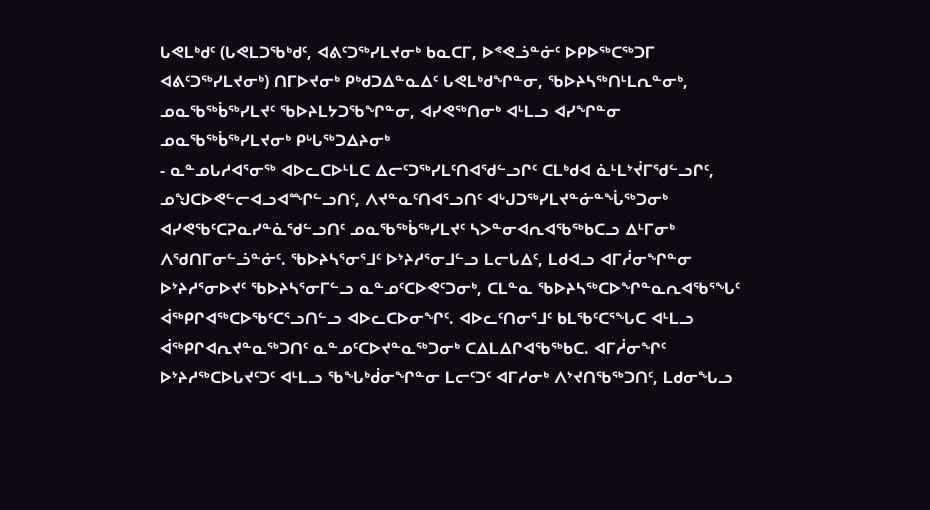ᒐᕙᒪᒃᑯᑦ (ᒐᕙᒪᑐᖃᒃᑯᑦ, ᐊᕕᑦᑐᖅᓯᒪᔪᓂᒃ ᑲᓇᑕᒥ, ᐅᕝᕙᓘᓐᓃᑦ ᐅᑭᐅᖅᑕᖅᑐᒥ ᐊᕕᑦᑐᖅᓯᒪᔪᓂᒃ) ᑎᒥᐅᔪᓂᒃ ᑭᒃᑯᑐᐃᓐᓇᐃᑦ ᒐᕙᒪᒃᑯᖏᓐᓂ, ᖃᐅᔨᓴᖅᑎᒻᒪᕆᓐᓂᒃ, ᓄᓇᖃᖅᑳᖅᓯᒪᔪᑦ ᖃᐅᔨᒪᔭᑐᖃᖏᓐᓂ, ᐊᓯᕙᖅᑎᓂᒃ ᐊᒻᒪᓗ ᐊᓯᖏᓐᓂ ᓄᓇᖃᖅᑳᖅᓯᒪᔪᓂᒃ ᑭᒡᒐᖅᑐᐃᔨᓂᒃ
- ᓇᓐᓄᒐᓱᐊᕐᓂᖅ ᐊᐅᓚᑕᐅᒻᒪᑕ ᐃᓕᑦᑐᖅᓯᒪᑦᑎᐊᖁᓪᓗᒋᑦ ᑕᒪᒃᑯᐊ ᓈᒻᒪᔾᔫᒥᖁᓪᓗᒋᑦ, ᓄᖑᑕᐅᕙᓪᓕᐊᓗᐊᙱᓪᓗᑎᑦ, ᐱᔪᓐᓇᑦᑎᐊᕐᓗᑎᑦ ᐊᒡᒍᑐᖅᓯᒪᔪᓐᓃᓐᖔᖅᑐᓂᒃ ᐊᓯᕙᖃᑦᑕᕈᓇᓯᓐᓈᖁᓪᓗᑎᑦ ᓄᓇᖃᖅᑳᖅᓯᒪᔪᑦ ᓴᐳᓐᓂᐊᕆᐊᖃᖅᑲᑕᓗ ᐃᒻᒥᓂᒃ ᐱᖁᑎᒥᓂᓪᓘᓐᓃᑦ. ᖃᐅᔨᓴᕐᓂᕐᒧᑦ ᐅᔾᔨᓱᕐᓂᒧᓪᓗ ᒪᓕᒐᐃᑦ, ᒪᑯᐊᓗ ᐊᒥᓲᓂᖏᓐᓂ ᐅᔾᔨᓱᕐᓂᐅᔪᑦ ᖃᐅᔨᓴᕐᓂᒥᓪᓗ ᓇᓐᓄᑦᑕᐅᕙᑦᑐᓂᒃ, ᑕᒪᓐᓇ ᖃᐅᔨᓴᖅᑕᐅᖏᓐᓇᕆᐊᖃᕐᖓᑦ ᐋᖅᑭᒋᐊᖅᑕᐅᖃᑦᑕᕐᓗᑎᓪᓗ ᐊᐅᓚᑕᐅᓂᖏᑦ. ᐊᐅᓚᑦᑎᓂᕐᒧᑦ ᑲᒪᖃᑦᑕᕐᖓᑕ ᐊᒻᒪᓗ ᐋᖅᑭᒋᐊᕆᔪᓐᓇᖅᑐᑎᑦ ᓇᓐᓄᑦᑕᐅᔪᓐᓇᖅᑐᓂᒃ ᑕᐃᒪᐃᒋᐊᖃᖅᑲᑕ. ᐊᒥᓲᓂᖏᑦ ᐅᔾᔨᓱᖅᑕᐅᒐᔪᑦᑐᑦ ᐊᒻᒪᓗ ᖃᖓᒃᑰᓂᖏᓐᓂ ᒪᓕᑦᑐᑦ ᐊᒥᓱᓂᒃ ᐱᔾᔪᑎᖃᖅᑐᑎᑦ, ᒪᑯᓂᖓᓗ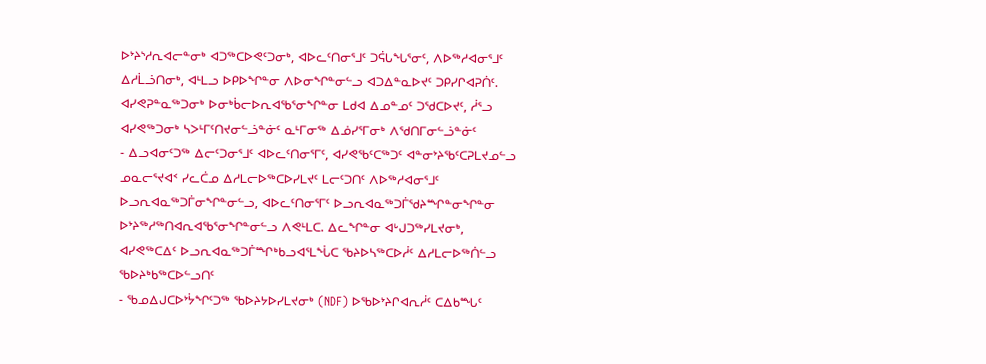ᐅᔾᔨᔅᓱᕆᐊᓕᓐᓂᒃ ᐊᑐᖅᑕᐅᕙᑦᑐᓂᒃ, ᐊᐅᓚᑦᑎᓂᕐᒧᑦ ᑐᕌᒐᖓᕐᓂᑦ, ᐱᐅᖅᓱᐊᓂᕐᒧᑦ ᐃᓱᒫᓘᑎᓂᒃ, ᐊᒻᒪᓗ ᐅᑭᐅᖏᓐᓂ ᐱᐅᓂᖏᓐᓂᓪᓗ ᐊᑐᐃᓐᓇᐅᔪᑦ ᑐᑭᓯᒋᐊᕈᑏᑦ. ᐊᓯᕙᕈᓐᓇᖅᑐᓂᒃ ᐅᓂᒃᑳᓕᐅᕆᐊᖃᕐᓂᖏᓐᓂ ᒪᑯᐊ ᐃᓄᓐᓄᑦ ᑐᖁᑕᐅᔪᑦ, ᓲᕐᓗ ᐊᓯᕙᖅᑐᓂᒃ ᓴᐳᒻᒥᑦᑎᔪᓂᓪᓘᓐᓃᑦ ᓇᒻᒥᓂᖅ ᐃᓅᓯᕐᒥᓂᒃ ᐱᖁᑎᒥᓂᓪᓘᓐᓃᑦ
- ᐃᓗᐊᓂᑦᑐᖅ ᐃᓕᑦᑐᓂᕐᒧᑦ ᐊᐅᓚᑦᑎᓂᕐᒥᑦ, ᐊᓯᕙᖃᑦᑕᖅᑐᑦ ᐊᓐᓂᔾᔨᖃᑦᑕᕈᒪᔪᓄᓪᓗ ᓄᓇᓕᕐᔪᐊᑉ ᓯᓚᑖᓄ ᐃᓱᒪᓕᐅᖅᑕᐅᓯᒪᔪᑦ ᒪᓕᑦᑐᑎᑦ ᐱᐅᖅᓱᐊᓂᕐᒧᑦ ᐅᓗᕆᐊᓇᖅᑐᒦᓂᖏᓐᓂᓪᓗ, ᐊᐅᓚᑦᑎᓂᕐᒥᑦ ᐅᓗᕆᐊᓇᖅᑐᒦᖁᔨᙱᓐᓂᖏᓐᓂ ᐅᔾᔨᖅᓱᖅᑎᐊᕆᐊᖃᕐᓂᖏᓐᓂᓪᓗ ᐱᕙᒻᒪᑕ. ᐃᓚᖏᓐᓂ ᐊᒡᒍᑐᖅᓯᒪᔪᓂᒃ, ᐊᓯᕙᖅᑕᐃᑦ ᐅᓗᕆᐊᓇᖅᑐᒦᙱᒃᑲᓗᐊᕐᒪᖔᑕ ᖃᔨᐅᓴᖅᑕᐅᓲᑦ ᐃᓱᒪᓕᐅᖅᑏᓪᓗ ᖃᐅᔨᒃᑲᖅᑕᐅᓪᓗᑎᑦ
- ᖃᓄᐃᒍᑕᐅᔾᔮᖏᑦᑐᖅ ᖃᐅᔨᔭᐅᓯᒪᔪᓂᒃ (NDF) ᐅᖃᐅᔾᔨᒋᐊᕆᓲᑦ ᑕᐃᑲᙵᑦ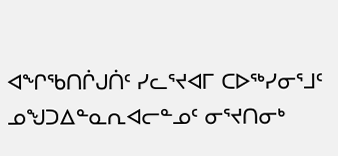ᐊᖏᖃᑎᒌᒍᑏᑦ ᓯᓚᕐᔪᐊᒥ ᑕᐅᖅᓯᓂᕐᒧᑦ ᓄᖑᑐᐃᓐᓇᕆᐊᓕᓐᓄᑦ ᓂᕐᔪᑎᓂᒃ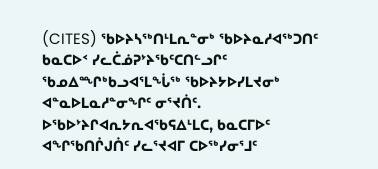(CITES) ᖃᐅᔨᓴᖅᑎᒻᒪᕆᓐᓂᒃ ᖃᐅᔨᓇᓱᐊᖅᑐᑎᑦ ᑲᓇᑕᐅᑉ ᓯᓚᑖᓅᕈᔾᔨᖃᑦᑕᑎᓪᓗᒋᑦ ᖃᓄᐃᙱᒃᑲᓗᐊᕐᒪᖔᖅ ᖃᐅᔨᔭᐅᓯᒪᔪᓂᒃ ᐊᓐᓇᐅᒪᓇᓱᓐᓂᖏᑦ ᓂᕐᔪᑏᑦ. ᐅᖃᐅᔾᔨᒋᐊᕆᔭᕆᐊᖃᕋᐃᒻᒪᑕ, ᑲᓇᑕᒥᐅᑦ ᐊᖏᖃᑎᒌᒍᑏᑦ ᓯᓚᕐᔪᐊᒥ ᑕᐅᖅᓯᓂᕐᒧᑦ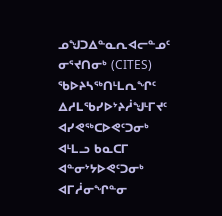ᓄᖑᑐᐃᓐᓇᕆᐊᓕᓐᓄᑦ ᓂᕐᔪᑎᓂᒃ (CITES) ᖃᐅᔨᓴᖅᑎᒻᒪᕆᖏᑦ ᐃᓱᒪᖃᓯᐅᔾᔨᓲᖑᒻᒥᔪᑦ ᐊᓯᕙᖅᑕᐅᕙᑦᑐᓂᒃ ᐊᒻᒪᓗ ᑲᓇᑕᒥ ᐊᓐᓂᔾᔭᐅᕙᑦᑐᓂᒃ ᐊᒥᓲᓂᖏᓐᓂ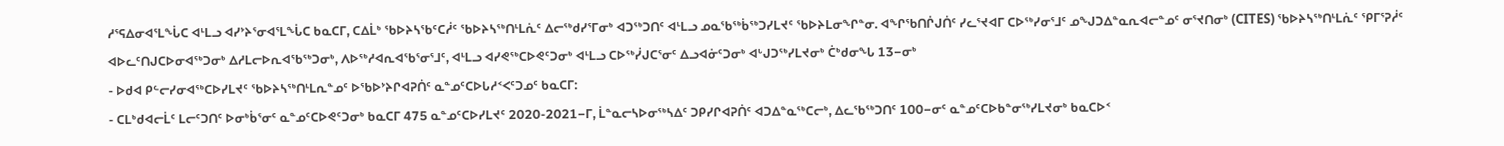ᓱᕐᕋᐃᓂᐊᕐᒪᖔᑕ ᐊᒻᒪᓗ ᐊᓯᔾᔨᕐᓂᐊᕐᒪᖔᑕ ᑲᓇᑕᒥ, ᑕᐃᒫᒃ ᖃᐅᔨᓴᖃᑦᑕᓲᑦ ᖃᐅᔨᓴᖅᑎᒻᒪᕇᑦ ᐃᓕᖅᑯᓯᕐᒥᓂᒃ ᐊᑐᖅᑐᑎᑦ ᐊᒻᒪᓗ ᓄᓇᖃᖅᑳᖅᑐᓯᒪᔪᑦ ᖃᐅᔨᒪᓂᖏᓐᓂ. ᐊᖏᖃᑎᒌᒍᑏᑦ ᓯᓚᕐᔪᐊᒥ ᑕᐅᖅᓯᓂᕐᒧᑦ ᓄᖑᑐᐃᓐᓇᕆᐊᓕᓐᓄᑦ ᓂᕐᔪᑎᓂᒃ (CITES) ᖃᐅᔨᓴᖅᑎᒻᒪᕇᑦ ᕿᒥᕐᕈᓲᑦ ᐊᐅᓚᑦᑎᒍᑕᐅᓂᐊᖅᑐᓂᒃ ᐃᓱᒪᓕᐅᕆᐊᖃᖅᑐᓂᒃ, ᐱᐅᖅᓱᐊᕆᐊᖃᕐᓂᕐᒧᑦ, ᐊᒻᒪᓗ ᐊᓯᕙᖅᑕᐅᕙᑦᑐᓂᒃ ᐊᒻᒪᓗ ᑕᐅᖅᓰᒍᑕᕐᓂᑦ ᐃᓗᐊᓃᑦᑐᓂᒃ ᐊᒡᒍᑐᖅᓯᒪᔪᓂᒃ ᑖᒃᑯᓂᖓ 13−ᓂᒃ
- ᐅᑯᐊ ᑭᓪᓕᓯᓂᐊᖅᑕᐅᓯᒪᔪᑦ ᖃᐅᔨᓴᖅᑎᒻᒪᕆᓐᓄᑦ ᐅᖃᐅᔾᔨᒋᐊᕈᑏᑦ ᓇᓐᓄᑦᑕᐅᒐᓱᑉᐸᑦᑐᓄᑦ ᑲᓇᑕᒥ:
- ᑕᒪᒃᑯᐊᓕᒫᑦ ᒪᓕᑦᑐᑎᑦ ᐅᓂᒃᑳᕐᓂᑦ ᓇᓐᓄᑦᑕᐅᕙᑦᑐᓂᒃ ᑲᓇᑕᒥ 475 ᓇᓐᓄᑦᑕᐅᓯᒪᔪᑦ 2020-2021−ᒥ, ᒫᓐᓇᓕᓴᐅᓂᖅᓴᐃᑦ ᑐᑭᓯᒋᐊᕈᑏᑦ ᐊᑐᐃᓐᓇᖅᑕᓕᒃ, ᐃᓚᖃᖅᑐᑎᑦ 100−ᓂᑦ ᓇᓐᓄᑦᑕᐅᑲᓐᓂᖅᓯᒪᔪᓂᒃ ᑲᓇᑕᐅᑉ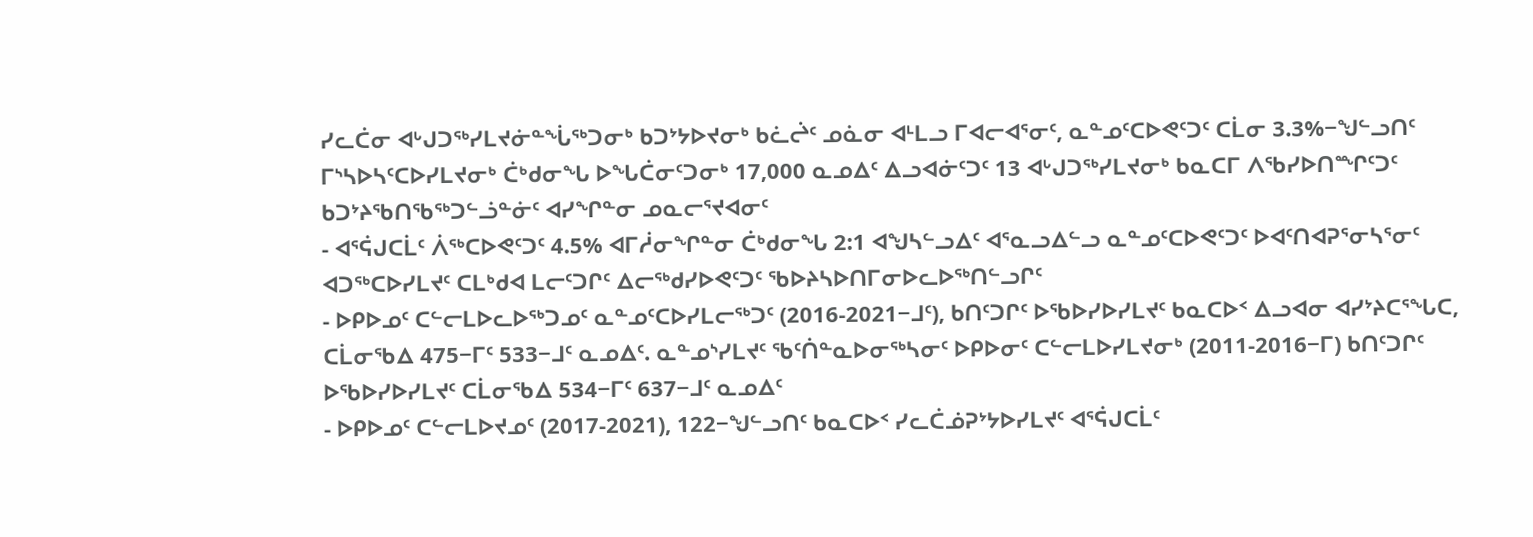ᓯᓚᑖᓂ ᐊᒡᒍᑐᖅᓯᒪᔪᓃᓐᖔᖅᑐᓂᒃ ᑲᑐᔾᔭᐅᔪᓂᒃ ᑲᓛᖡᑦ ᓄᓈᓂ ᐊᒻᒪᓗ ᒥᐊᓕᐊᕐᓂᑦ, ᓇᓐᓄᑦᑕᐅᕙᑦᑐᑦ ᑕᒫᓂ 3.3%−ᖑᓪᓗᑎᑦ ᒥᔅᓴᐅᓴᑦᑕᐅᓯᒪᔪᓂᒃ ᑖᒃᑯᓂᖓ ᐅᖓᑖᓂᑦᑐᓂᒃ 17,000 ᓇᓄᐃᑦ ᐃᓗᐊᓃᑦᑐᑦ 13 ᐊᒡᒍᑐᖅᓯᒪᔪᓂᒃ ᑲᓇᑕᒥ ᐱᖃᓯᐅᑎᙱᑦᑐᑦ ᑲᑐᔾᔨᖃᑎᖃᖅᑐᓪᓘᓐᓃᑦ ᐊᓯᖏᓐᓂ ᓄᓇᓕᕐᔪᐊᓂᑦ
- ᐊᕐᕌᒍᑕᒫᑦ ᐲᖅᑕᐅᕙᑦᑐᑦ 4.5% ᐊᒥᓲᓂᖏᓐᓂ ᑖᒃᑯᓂᖓ 2:1 ᐊᖑᓴᓪᓗᐃᑦ ᐊᕐᓇᓗᐃᓪᓗ ᓇᓐᓄᑦᑕᐅᕙᑦᑐᑦ ᐅᐊᑦᑎᐊᕈᕐᓂᓴᕐᓂᑦ ᐊᑐᖅᑕᐅᓯᒪᔪᑦ ᑕᒪᒃᑯᐊ ᒪᓕᑦᑐᒋᑦ ᐃᓕᖅᑯᓯᐅᕙᑦᑐᑦ ᖃᐅᔨᓴᐅᑎᒥᓂᐅᓚᐅᖅᑎᓪᓗᒋᑦ
- ᐅᑭᐅᓄᑦ ᑕᓪᓕᒪᐅᓚᐅᖅᑐᓄᑦ ᓇᓐᓄᑦᑕᐅᓯᒪᓕᖅᑐᑦ (2016-2021−ᒧᑦ), ᑲᑎᑦᑐᒋᑦ ᐅᖃᐅᓯᐅᓯᒪᔪᑦ ᑲᓇᑕᐅᑉ ᐃᓗᐊᓂ ᐊᓯᔾᔨᑕᕐᖓᑕ, ᑕᒫᓂᖃᐃ 475−ᒥᑦ 533−ᒧᑦ ᓇᓄᐃᑦ. ᓇᓐᓄᔅᓯᒪᔪᑦ ᖃᑦᑏᓐᓇᐅᓂᖅᓴᓂᑦ ᐅᑭᐅᓂᑦ ᑕᓪᓕᒪᐅᓯᒪᔪᓂᒃ (2011-2016−ᒥ) ᑲᑎᑦᑐᒋᑦ ᐅᖃᐅᓯᐅᓯᒪᔪᑦ ᑕᒫᓂᖃᐃ 534−ᒥᑦ 637−ᒧᑦ ᓇᓄᐃᑦ
- ᐅᑭᐅᓄᑦ ᑕᓪᓕᒪᐅᔪᓄᑦ (2017-2021), 122−ᖑᓪᓗᑎᑦ ᑲᓇᑕᐅᑉ ᓯᓚᑖᓅᕈᔾᔭᐅᓯᒪᔪᑦ ᐊᕐᕌᒍᑕᒫᑦ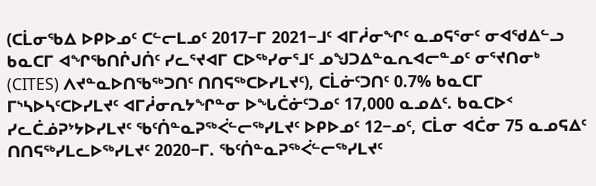(ᑕᒫᓂᖃᐃ ᐅᑭᐅᓄᑦ ᑕᓪᓕᒪᓄᑦ 2017−ᒥ 2021−ᒧᑦ ᐊᒥᓲᓂᖏᑦ ᓇᓄᕋᕐᓂᑦ ᓂᐊᖁᐃᓪᓗ ᑲᓇᑕᒥ ᐊᖏᖃᑎᒌᒍᑏᑦ ᓯᓚᕐᔪᐊᒥ ᑕᐅᖅᓯᓂᕐᒧᑦ ᓄᖑᑐᐃᓐᓇᕆᐊᓕᓐᓄᑦ ᓂᕐᔪᑎᓂᒃ (CITES) ᐱᔪᓐᓇᐅᑎᖃᖅᑐᑎᑦ ᑎᑎᕋᖅᑕᐅᓯᒪᔪᑦ), ᑕᒫᓃᑦᑐᑎᑦ 0.7% ᑲᓇᑕᒥ ᒥᔅᓴᐅᓴᑦᑕᐅᓯᒪᔪᑦ ᐊᒥᓲᓂᕆᔭᖏᓐᓂ ᐅᖓᑖᓃᑦᑐᓄᑦ 17,000 ᓇᓄᐃᑦ. ᑲᓇᑕᐅᑉ ᓯᓚᑖᓅᕈᔾᔭᐅᓯᒪᔪᑦ ᖃᑦᑏᓐᓇᕈᖅᐹᓪᓕᖅᓯᒪᔪᑦ ᐅᑭᐅᓄᑦ 12−ᓄᑦ, ᑕᒫᓂ ᐊᑖᓂ 75 ᓇᓄᕋᐃᑦ ᑎᑎᕋᖅᓯᒪᓚᐅᖅᓯᒪᔪᑦ 2020−ᒥ. ᖃᑦᑏᓐᓇᕈᖅᐹᓪᓕᖅᓯᒪᔪᑦ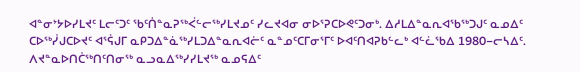ᐊᓐᓂᔾᔭᐅᓯᒪᔪᑦ ᒪᓕᑦᑐᑦ ᖃᑦᑏᓐᓇᕈᖅᐹᓪᓕᖅᓯᒪᔪᓄᑦ ᓯᓚᔪᐊᓂ ᓂᐅᕐᕈᑕᐅᕙᑦᑐᓂᒃ. ᐃᓱᒪᐃᓐᓇᕆᐊᖃᖅᑐᒍᑦ ᓇᓄᐃᑦ ᑕᐅᖅᓰᒍᑕᐅᔪᑦ ᐊᕐᕌᒍᒥ ᓇᑭᑐᐃᓐᓈᖅᓯᒪᑐᐃᓐᓇᕆᐊᓖᑦ ᓇᓐᓄᑦᑕᒥᓂᕐᒥᑦ ᐅᐊᑦᑎᐊᕈᑲᓪᓚᒃ ᐊᓪᓛᖃᐃ 1980−ᓕᓴᐃᑦ. ᐱᔪᓐᓇᐅᑎᑖᖅᑎᑦᑎᓂᖅ ᓇᓗᓇᐃᖅᓯᓯᒪᔪᖅ ᓇᓄᕋᐃᑦ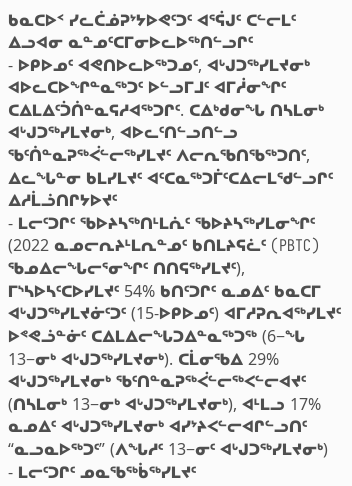ᑲᓇᑕᐅᑉ ᓯᓚᑖᓅᕈᔾᔭᐅᕙᑦᑐᑦ ᐊᕐᕌᒍᑦ ᑕᓪᓕᒪᑦ ᐃᓗᐊᓂ ᓇᓐᓄᑦᑕᒥᓂᐅᓚᐅᖅᑎᓪᓗᒋᑦ
- ᐅᑭᐅᓄᑦ ᐊᕙᑎᐅᓚᐅᖅᑐᓄᑦ, ᐊᒡᒍᑐᖅᓯᒪᔪᓂᒃ ᐊᐅᓚᑕᐅᖏᓐᓇᖅᑐᑦ ᐅᓪᓗᒥᒧᑦ ᐊᒥᓲᓂᖏᑦ ᑕᐃᒪᐃᑦᑑᑏᓐᓇᕋᓱᐊᖅᑐᒋᑦ. ᑕᐃᒃᑯᓂᖓ ᑎᓴᒪᓂᒃ ᐊᒡᒍᑐᖅᓯᒪᔪᓂᒃ, ᐊᐅᓚᑦᑎᓪᓗᑎᓪᓗ ᖃᑦᑏᓐᓇᕈᖅᐹᓪᓕᖅᓯᒪᔪᑦ ᐱᓕᕆᖃᑎᖃᖅᑐᑎᑦ, ᐃᓚᖓᓐᓂ ᑲᒪᓯᒪᔪᑦ ᐊᑦᑕᓇᖅᑐᒦᑦᑕᐃᓕᒪᖁᓪᓗᒋᑦ ᐃᓱᒫᓘᑎᒋᔭᐅᔪᑦ
- ᒪᓕᑦᑐᒋᑦ ᖃᐅᔨᓴᖅᑎᒻᒪᕇᑦ ᖃᐅᔨᓴᖅᓯᒪᓂᖏᑦ (2022 ᓇᓄᓕᕆᔨᒻᒪᕆᓐᓄᑦ ᑲᑎᒪᔨᕋᓛᑦ (PBTC) ᖃᓄᐃᓕᖓᓕᕐᓂᖏᑦ ᑎᑎᕋᖅᓯᒪᔪᑦ), ᒥᔅᓴᐅᓴᑦᑕᐅᓯᒪᔪᑦ 54% ᑲᑎᑦᑐᒋᑦ ᓇᓄᐃᑦ ᑲᓇᑕᒥ ᐊᒡᒍᑐᖅᓯᒪᔪᓃᑦᑐᑦ (15-ᐅᑭᐅᓄᑦ) ᐊᒥᓱᕈᕆᐊᖅᓯᒪᔪᑦ ᐅᕝᕙᓘᓐᓃᑦ ᑕᐃᒪᐃᓕᖓᑐᐃᓐᓇᖅᑐᖅ (6−ᖓ 13−ᓂᒃ ᐊᒡᒍᑐᖅᓯᒪᔪᓂᒃ). ᑕᒫᓂᖃᐃ 29% ᐊᒡᒍᑐᖅᓯᒪᔪᓂᒃ ᖃᑦᑎᓐᓇᕈᖅᐹᓪᓕᖅᐸᓪᓕᐊᔪᑦ (ᑎᓴᒪᓂᒃ 13−ᓂᒃ ᐊᒡᒍᑐᖅᓯᒪᔪᓂᒃ), ᐊᒻᒪᓗ 17% ᓇᓄᐃᑦ ᐊᒡᒍᑐᖅᓯᒪᔪᓂᒃ ᐊᓯᔾᔨᐸᓪᓕᐊᒋᓪᓗᑎᑦ “ᓇᓗᓇᐅᖅᑐᑦ” (ᐱᖓᓱᑦ 13−ᓂᑦ ᐊᒡᒍᑐᖅᓯᒪᔪᓂᒃ)
- ᒪᓕᑦᑐᒋᑦ ᓄᓇᖃᖅᑳᖅᓯᒪᔪᑦ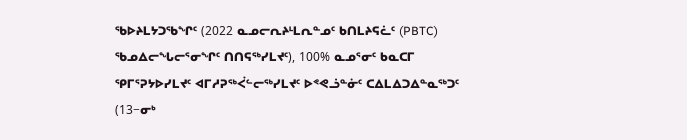ᖃᐅᔨᒪᔭᑐᖃᖏᑦ (2022 ᓇᓄᓕᕆᔨᒻᒪᕆᓐᓄᑦ ᑲᑎᒪᔨᕋᓛᑦ (PBTC) ᖃᓄᐃᓕᖓᓕᕐᓂᖏᑦ ᑎᑎᕋᖅᓯᒪᔪᑦ), 100% ᓇᓄᕐᓂᑦ ᑲᓇᑕᒥ ᕿᒥᕐᕈᔭᐅᓯᒪᔪᑦ ᐊᒥᓱᕈᖅᐹᓪᓕᖅᓯᒪᔪᑦ ᐅᕝᕙᓘᓐᓃᑦ ᑕᐃᒪᐃᑐᐃᓐᓇᖅᑐᑦ (13−ᓂᒃ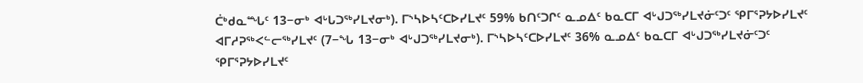ᑖᒃᑯᓇᙵᑦ 13−ᓂᒃ ᐊᒡᒐᑐᖅᓯᒪᔪᓂᒃ). ᒥᔅᓴᐅᓴᑦᑕᐅᓯᒪᔪᑦ 59% ᑲᑎᑦᑐᒋᑦ ᓇᓄᐃᑦ ᑲᓇᑕᒥ ᐊᒡᒍᑐᖅᓯᒪᔪᓃᑦᑐᑦ ᕿᒥᕐᕈᔭᐅᓯᒪᔪᑦ ᐊᒥᓱᕈᖅᐸᓪᓕᖅᓯᒪᔪᑦ (7−ᖓ 13−ᓂᒃ ᐊᒡᒍᑐᖅᓯᒪᔪᓂᒃ). ᒥᔅᓴᐅᓴᑦᑕᐅᓯᒪᔪᑦ 36% ᓇᓄᐃᑦ ᑲᓇᑕᒥ ᐊᒡᒍᑐᖅᓯᒪᔪᓃᑦᑐᑦ ᕿᒥᕐᕈᔭᐅᓯᒪᔪᑦ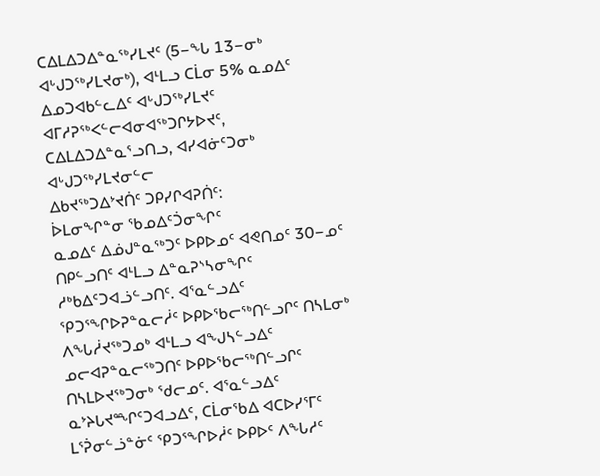ᑕᐃᒪᐃᑐᐃᓐᓇᖅᓯᒪᔪᑦ (5−ᖓ 13−ᓂᒃ ᐊᒡᒍᑐᖅᓯᒪᔪᓂᒃ), ᐊᒻᒪᓗ ᑕᒫᓂ 5% ᓇᓄᐃᑦ ᐃᓄᑐᐊᑲᓪᓚᐃᑦ ᐊᒡᒍᑐᖅᓯᒪᔪᑦ ᐊᒥᓱᕈᖅᐸᓪᓕᐊᓂᐊᖅᑐᒋᔭᐅᔪᑦ, ᑕᐃᒪᐃᑐᐃᓐᓇᕐᓗᑎᓗ, ᐊᓯᐊᓃᑦᑐᓂᒃ ᐊᒡᒍᑐᖅᓯᒪᔪᓂᓪᓕ
ᐃᑲᔪᖅᑐᐃᔾᔪᑏᑦ ᑐᑭᓯᒋᐊᕈᑏᑦ:
ᐆᒪᓂᖏᓐᓂ ᖃᓄᐃᑦᑑᓂᖏᑦ
ᓇᓄᐃᑦ ᐃᓅᒍᓐᓇᖅᑐᑦ ᐅᑭᐅᓄᑦ ᐊᕙᑎᓄᑦ 30−ᓄᑦ ᑎᑭᓪᓗᑎᑦ ᐊᒻᒪᓗ ᐃᓐᓇᕈᔅᓴᓂᖏᑦ ᓱᒃᑲᐃᑦᑐᐊᓘᓪᓗᑎᑦ. ᐊᕐᓇᓪᓗᐃᑦ ᕿᑐᕐᖏᐅᕈᓐᓇᓕᓲᑦ ᐅᑭᐅᖃᓕᖅᑎᓪᓗᒋᑦ ᑎᓴᒪᓂᒃ ᐱᖓᓲᔪᖅᑐᓄᒃ ᐊᒻᒪᓗ ᐊᖑᓴᓪᓗᐃᑦ ᓄᓕᐊᕈᓐᓇᓕᖅᑐᑎᑦ ᐅᑭᐅᖃᓕᖅᑎᓪᓗᒋᑦ ᑎᓴᒪᐅᔪᖅᑐᓂᒃ ᖁᓕᓄᑦ. ᐊᕐᓇᓪᓗᐃᑦ ᓇᔾᔨᒐᔪᙱᑦᑐᐊᓗᐃᑦ, ᑕᒫᓂᖃᐃ ᐊᑕᐅᓯᕐᒥᑦ ᒪᕐᕉᓂᓪᓘᓐᓃᑦ ᕿᑐᕐᖏᐅᓲᑦ ᐅᑭᐅᑦ ᐱᖓᓱᑦ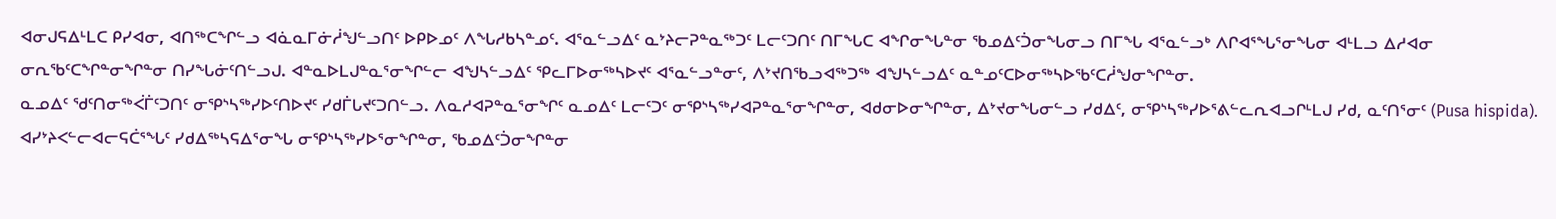ᐊᓂᒍᕋᐃᒻᒪᑕ ᑭᓯᐊᓂ, ᐊᑎᖅᑕᖏᓪᓗ ᐊᓈᓇᒥᓃᓲᖑᓪᓗᑎᑦ ᐅᑭᐅᓄᑦ ᐱᖓᓱᑲᓴᓐᓄᑦ. ᐊᕐᓇᓪᓗᐃᑦ ᓇᔾᔨᓕᕈᓐᓇᖅᑐᑦ ᒪᓕᑦᑐᑎᑦ ᑎᒥᖓᑕ ᐊᖏᓂᖓᓐᓂ ᖃᓄᐃᑦᑑᓂᖓᓂᓗ ᑎᒥᖓ ᐊᕐᓇᓪᓗᒃ ᐱᒋᐊᕐᖓᕐᓂᖓᓂ ᐊᒻᒪᓗ ᐃᓱᐊᓂ ᓂᕆᖃᑦᑕᖏᓐᓂᖏᓐᓂ ᑎᓯᖓᓃᑦᑎᓪᓗᒍ. ᐊᓐᓇᐅᒪᒍᓐᓇᕐᓂᖏᓪᓕ ᐊᖑᓴᓪᓗᐃᑦ ᕿᓚᒥᐅᓂᖅᓴᐅᔪᑦ ᐊᕐᓇᓪᓗᓐᓂᑦ, ᐱᔾᔪᑎᖃᓗᐊᖅᑐᖅ ᐊᖑᓴᓪᓗᐃᑦ ᓇᓐᓄᑦᑕᐅᓂᖅᓴᐅᖃᑦᑕᓲᖑᓂᖏᓐᓂ.
ᓇᓄᐃᑦ ᖁᑦᑎᓂᖅᐹᒦᑦᑐᑎᑦ ᓂᕿᔅᓴᖅᓯᐅᑦᑎᐅᔪᑦ ᓯᑯᒦᒐᔪᑦᑐᑎᓪᓗ. ᐱᓇᓱᐊᕈᓐᓇᕐᓂᖏᑦ ᓇᓄᐃᑦ ᒪᓕᑦᑐᑦ ᓂᕿᔅᓴᖅᓯᐊᕈᓐᓇᕐᓂᖏᓐᓂ, ᐊᑯᓂᐅᓂᖏᓐᓂ, ᐃᔾᔪᓂᖓᓂᓪᓗ ᓯᑯᐃᑦ, ᓂᕿᔅᓴᖅᓯᐅᕐᕕᓪᓚᕆᐊᓗᒋᒻᒪᒍ ᓯᑯ, ᓇᑦᑎᕐᓂᑦ (Pusa hispida). ᐊᓯᔾᔨᐸᓪᓕᐊᓕᕋᑖᕐᖓᑦ ᓯᑯᐃᖅᓴᕋᐃᕐᓂᖓ ᓂᕿᔅᓴᖅᓯᐅᕐᓂᖏᓐᓂ, ᖃᓄᐃᑦᑑᓂᖏᓐᓂ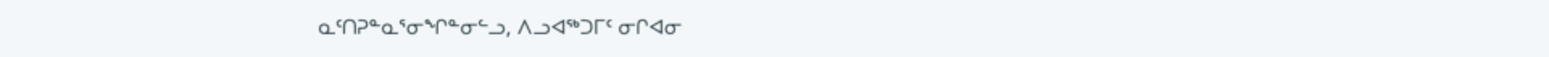ᓇᑦᑎᕈᓐᓇᕐᓂᖏᓐᓂᓪᓗ, ᐱᓗᐊᖅᑐᒥᑦ ᓂᒋᐊᓂ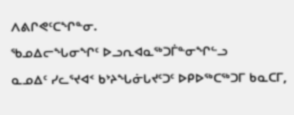ᐱᕕᒋᕙᑦᑕᖏᓐᓂ.
ᖃᓄᐃᓕᖓᓂᖏᑦ ᐅᓗᕆᐊᓇᖅᑐᒦᓐᓂᖏᓪᓗ
ᓇᓄᐃᑦ ᓯᓚᕐᔪᐊᑉ ᑲᔾᔨᖓᓃᒐᔪᑦᑐᑦ ᐅᑭᐅᖅᑕᖅᑐᒥ ᑲᓇᑕᒥ,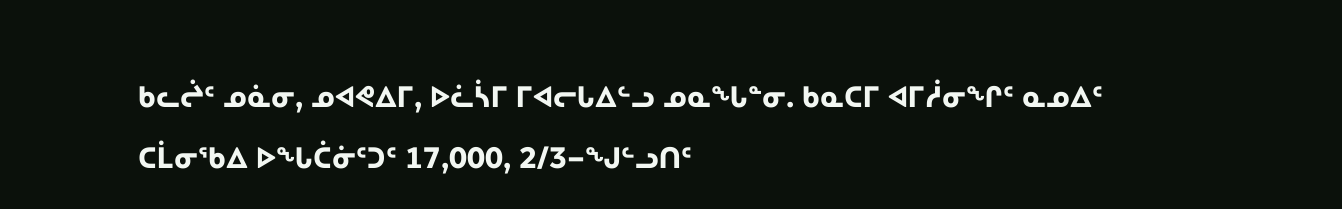ᑲᓚᖡᑦ ᓄᓈᓂ, ᓄᐊᕙᐃᒥ, ᐅᓛᓵᒥ ᒥᐊᓕᒐᐃᓪᓗ ᓄᓇᖓᓐᓂ. ᑲᓇᑕᒥ ᐊᒥᓲᓂᖏᑦ ᓇᓄᐃᑦ ᑕᒫᓂᖃᐃ ᐅᖓᑖᓃᑦᑐᑦ 17,000, 2/3−ᖑᓪᓗᑎᑦ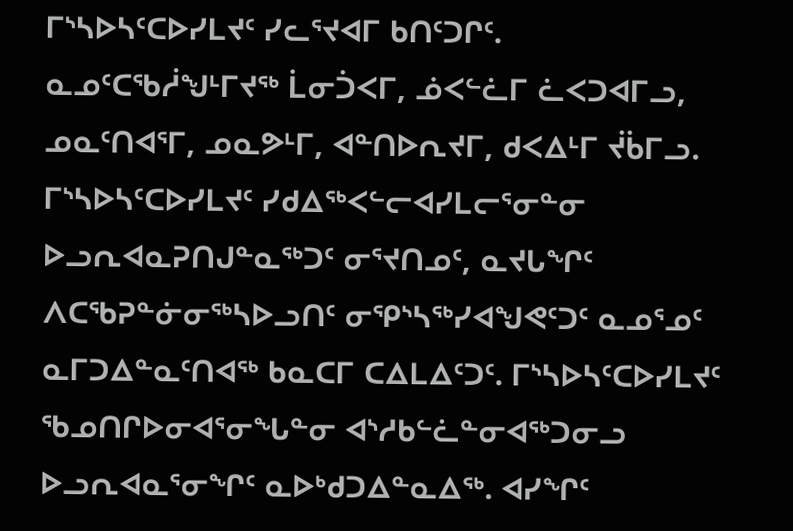ᒥᔅᓴᐅᓴᑦᑕᐅᓯᒪᔪᑦ ᓯᓚᕐᔪᐊᒥ ᑲᑎᑦᑐᒋᑦ. ᓇᓄᑦᑕᖃᓲᖑᒻᒥᔪᖅ ᒫᓂᑑᐸᒥ, ᓅᐸᓪᓛᒥ ᓛᐸᑐᐊᒥᓗ, ᓄᓇᑦᑎᐊᕐᒥ, ᓄᓇᕗᒻᒥ, ᐊᓐᑎᐅᕆᔪᒥ, ᑯᐸᐃᒻᒥ ᔫᑳᒥᓗ.
ᒥᔅᓴᐅᓴᑦᑕᐅᓯᒪᔪᑦ ᓯᑯᐃᖅᐸᓪᓕᐊᓯᒪᓕᕐᓂᓐᓂ ᐅᓗᕆᐊᓇᕈᑎᒍᓐᓇᖅᑐᑦ ᓂᕐᔪᑎᓄᑦ, ᓇᔪᒐᖏᑦ ᐱᑕᖃᕈᓐᓃᓂᖅᓴᐅᓗᑎᑦ ᓂᕿᔅᓴᖅᓯᐊᖑᕙᑦᑐᑦ ᓇᓄᕐᓄᑦ ᓇᒥᑐᐃᓐᓇᑦᑎᐊᖅ ᑲᓇᑕᒥ ᑕᐃᒪᐃᑦᑐᑦ. ᒥᔅᓴᐅᓴᑦᑕᐅᓯᒪᔪᑦ ᖃᓄᑎᒋᐅᓂᐊᕐᓂᖓᓐᓂ ᐊᔅᓱᑲᓪᓛᓐᓂᐊᖅᑐᓂᓗ ᐅᓗᕆᐊᓇᕐᓂᖏᑦ ᓇᐅᒃᑯᑐᐃᓐᓇᐃᖅ. ᐊᓯᖏᑦ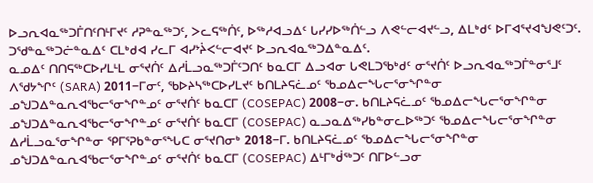ᐅᓗᕆᐊᓇᖅᑐᒦᑎᑦᑎᒻᒥᔪᑦ ᓱᕈᓐᓇᖅᑐᑦ, ᐳᓚᕋᖅᑏᑦ, ᐅᖅᓱᐊᓗᐃᑦ ᒐᓯᓯᐅᖅᑏᓪᓗ ᐱᕙᓪᓕᐊᔪᓪᓗ, ᐃᒪᒃᑯᑦ ᐅᒥᐊᕐᔪᐊᖑᕙᑦᑐᑦ. ᑐᖁᓐᓇᖅᑐᓖᓐᓇᐃᑦ ᑕᒪᒃᑯᐊ ᓯᓚᒥ ᐊᓯᔾᔩᐸᓪᓕᐊᔪᑦ ᐅᓗᕆᐊᓇᖅᑐᐃᓐᓇᐃᑦ.
ᓇᓄᐃᑦ ᑎᑎᕋᖅᑕᐅᓯᒪᒻᒪ ᓂᕐᔪᑏᑦ ᐃᓱᒫᓗᓇᖅᑐᒦᑦᑐᑎᑦ ᑲᓇᑕᒥ ᐃᓗᐊᓂ ᒐᕙᒪᑐᖃᒃᑯᑦ ᓂᕐᔪᑏᑦ ᐅᓗᕆᐊᓇᖅᑐᒦᓐᓂᕐᒧᑦ ᐱᖁᔭᖏᑦ (SARA) 2011−ᒥᓂᑦ, ᖃᐅᔨᓴᖅᑕᐅᓯᒪᔪᑦ ᑲᑎᒪᔨᕋᓛᓄᑦ ᖃᓄᐃᓕᖓᓕᕐᓂᖏᓐᓂ ᓄᖑᑐᐃᓐᓇᕆᐊᖃᓕᕐᓂᖏᓐᓄᑦ ᓂᕐᔪᑏᑦ ᑲᓇᑕᒥ (COSEPAC) 2008−ᓂ. ᑲᑎᒪᔨᕋᓛᓄᑦ ᖃᓄᐃᓕᖓᓕᕐᓂᖏᓐᓂ ᓄᖑᑐᐃᓐᓇᕆᐊᖃᓕᕐᓂᖏᓐᓄᑦ ᓂᕐᔪᑏᑦ ᑲᓇᑕᒥ (COSEPAC) ᓇᓗᓇᐃᖅᓯᑲᓐᓂᓚᐅᖅᑐᑦ ᖃᓄᐃᓕᖓᓕᕐᓂᖏᓐᓂ ᐃᓱᒫᓗᓇᕐᓂᖏᓐᓂ ᕿᒥᕐᕈᑲᓐᓂᕐᖓᑕ ᓂᕐᔪᑎᓂᒃ 2018−ᒥ. ᑲᑎᒪᔨᕋᓛᓄᑦ ᖃᓄᐃᓕᖓᓕᕐᓂᖏᓐᓂ ᓄᖑᑐᐃᓐᓇᕆᐊᖃᓕᕐᓂᖏᓐᓄᑦ ᓂᕐᔪᑏᑦ ᑲᓇᑕᒥ (COSEPAC) ᐃᒻᒥᒃᑰᖅᑐᑦ ᑎᒥᐅᓪᓗᓂ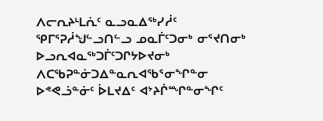ᐱᓕᕆᔨᒻᒪᕇᑦ ᓇᓗᓇᐃᖅᓯᓲᑦ ᕿᒥᕐᕈᓲᖑᓪᓗᑎᓪᓗ ᓄᓇᒦᑦᑐᓂᒃ ᓂᕐᔪᑎᓂᒃ ᐅᓗᕆᐊᓇᖅᑐᒦᑦᑐᒋᔭᐅᔪᓂᒃ ᐱᑕᖃᕈᓐᓃᑐᐃᓐᓇᕆᐊᖃᕐᓂᖏᓐᓂ ᐅᕝᕙᓘᓐᓃᑦ ᐆᒪᔪᐃᑦ ᐊᔾᔨᒌᙱᓐᓂᖏᑦ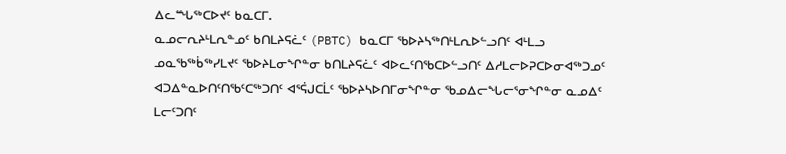ᐃᓚᙵᖅᑕᐅᔪᑦ ᑲᓇᑕᒥ.
ᓇᓄᓕᕆᔨᒻᒪᕆᓐᓄᑦ ᑲᑎᒪᔨᕋᓛᑦ (PBTC) ᑲᓇᑕᒥ ᖃᐅᔨᓴᖅᑎᒻᒪᕆᐅᓪᓗᑎᑦ ᐊᒻᒪᓗ ᓄᓇᖃᖅᑳᖅᓯᒪᔪᑦ ᖃᐅᔨᒪᓂᖏᓐᓂ ᑲᑎᒪᔨᕋᓛᑦ ᐊᐅᓚᑦᑎᖃᑕᐅᓪᓗᑎᑦ ᐃᓱᒪᓕᐅᕈᑕᐅᓂᐊᖅᑐᓄᑦ ᐊᑐᐃᓐᓇᐅᑎᑦᑎᖃᑦᑕᖅᑐᑎᑦ ᐊᕐᕌᒍᑕᒫᑦ ᖃᐅᔨᓴᐅᑎᒥᓂᖏᓐᓂ ᖃᓄᐃᓕᖓᓕᕐᓂᖏᓐᓂ ᓇᓄᐃᑦ ᒪᓕᑦᑐᑎᑦ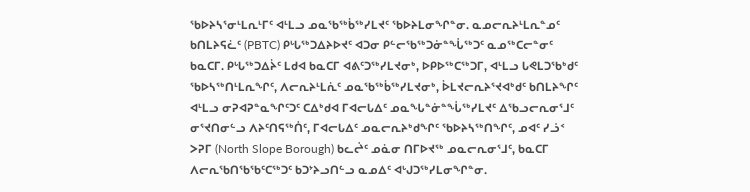ᖃᐅᔨᓴᕐᓂᒻᒪᕆᒻᒥᑦ ᐊᒻᒪᓗ ᓄᓇᖃᖅᑳᖅᓯᒪᔪᑦ ᖃᐅᔨᒪᓂᖏᓐᓂ. ᓇᓄᓕᕆᔨᒻᒪᕆᓐᓄᑦ ᑲᑎᒪᔨᕋᓛᑦ (PBTC) ᑭᒡᒐᖅᑐᐃᔨᐅᔪᑦ ᐊᑐᓂ ᑭᓪᓕᖃᖅᑐᓃᓐᖔᖅᑐᑦ ᓇᓄᖅᑕᓕᓐᓂᑦ ᑲᓇᑕᒥ. ᑭᒡᒐᖅᑐᐃᔩᑦ ᒪᑯᐊ ᑲᓇᑕᒥ ᐊᕕᑦᑐᖅᓯᒪᔪᓂᒃ, ᐅᑭᐅᖅᑕᖅᑐᒥ, ᐊᒻᒪᓗ ᒐᕙᒪᑐᖃᒃᑯᑦ ᖃᐅᓴᖅᑎᒻᒪᕆᖏᑦ, ᐱᓕᕆᔨᒻᒪᕇᑦ ᓄᓇᖃᖅᑳᖅᓯᒪᔪᓂᒃ, ᐆᒪᔪᓕᕆᔨᕐᔪᐊᒃᑯᑦ ᑲᑎᒪᔨᖏᑦ ᐊᒻᒪᓗ ᓂᕈᐊᕈᓐᓇᖏᑦᑐᑦ ᑕᐃᒃᑯᐊ ᒥᐊᓕᒐᐃᑦ ᓄᓇᖓᓐᓃᓐᖔᖅᓯᒪᔪᑦ ᐃᖃᓗᓕᕆᓂᕐᒧᑦ ᓂᕐᔪᑎᓂᓪᓗ ᐱᔨᑦᑎᕋᖅᑏᑦ, ᒥᐊᓕᒐᐃᑦ ᓄᓇᓕᕆᔨᒃᑯᖏᑦ ᖃᐅᔨᓴᖅᑎᖏᑦ, ᓄᐊᑦ ᓯᓘᑉ ᐳᕈᒥ (North Slope Borough) ᑲᓚᖡᑦ ᓄᓈᓂ ᑎᒥᐅᔪᖅ ᓄᓇᓕᕆᓂᕐᒧᑦ, ᑲᓇᑕᒥ ᐱᓕᕆᖃᑎᖃᖃᑦᑕᖅᑐᑦ ᑲᑐᔾᔨᓗᑎᓪᓗ ᓇᓄᐃᑦ ᐊᒡᒍᑐᖅᓯᒪᓂᖏᓐᓂ.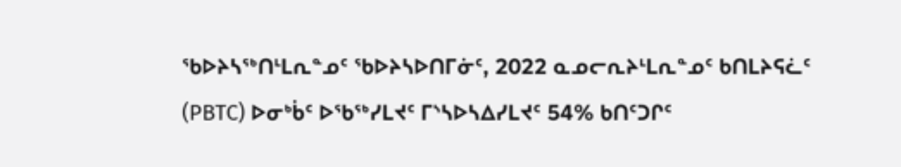ᖃᐅᔨᓴᖅᑎᒻᒪᕆᓐᓄᑦ ᖃᐅᔨᓴᐅᑎᒥᓃᑦ, 2022 ᓇᓄᓕᕆᔨᒻᒪᕆᓐᓄᑦ ᑲᑎᒪᔨᕋᓛᑦ (PBTC) ᐅᓂᒃᑳᑦ ᐅᖃᖅᓯᒪᔪᑦ ᒥᔅᓴᐅᓴᐃᓯᒪᔪᑦ 54% ᑲᑎᑦᑐᒋᑦ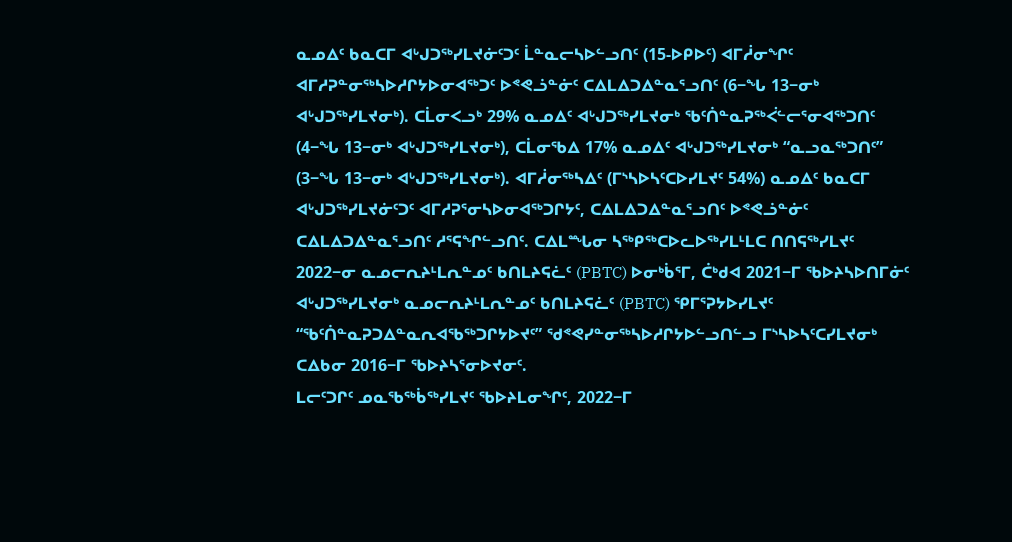ᓇᓄᐃᑦ ᑲᓇᑕᒥ ᐊᒡᒍᑐᖅᓯᒪᔪᓃᑦᑐᑦ ᒫᓐᓇᓕᓴᐅᓪᓗᑎᑦ (15-ᐅᑭᐅᑦ) ᐊᒥᓲᓂᖏᑦ ᐊᒥᓱᕈᓐᓂᖅᓴᐅᓱᒋᔭᐅᓂᐊᖅᑐᑦ ᐅᕝᕙᓘᓐᓃᑦ ᑕᐃᒪᐃᑐᐃᓐᓇᕐᓗᑎᑦ (6−ᖓ 13−ᓂᒃ ᐊᒡᒍᑐᖅᓯᒪᔪᓂᒃ). ᑕᒫᓂᐸᓗᒃ 29% ᓇᓄᐃᑦ ᐊᒡᒍᑐᖅᓯᒪᔪᓂᒃ ᖃᑦᑏᓐᓇᕈᖅᐹᓪᓕᕐᓂᐊᖅᑐᑎᑦ (4−ᖓ 13−ᓂᒃ ᐊᒡᒍᑐᖅᓯᒪᔪᓂᒃ), ᑕᒫᓂᖃᐃ 17% ᓇᓄᐃᑦ ᐊᒡᒍᑐᖅᓯᒪᔪᓂᒃ “ᓇᓗᓇᖅᑐᑎᑦ” (3−ᖓ 13−ᓂᒃ ᐊᒡᒍᑐᖅᓯᒪᔪᓂᒃ). ᐊᒥᓲᓂᖅᓴᐃᑦ (ᒥᔅᓴᐅᓴᑦᑕᐅᓯᒪᔪᑦ 54%) ᓇᓄᐃᑦ ᑲᓇᑕᒥ ᐊᒡᒍᑐᖅᓯᒪᔪᓃᑦᑐᑦ ᐊᒥᓱᕈᕐᓂᓴᐅᓂᐊᖅᑐᒋᔭᑦ, ᑕᐃᒪᐃᑐᐃᓐᓇᕐᓗᑎᑦ ᐅᕝᕙᓘᓐᓃᑦ ᑕᐃᒪᐃᑐᐃᓐᓇᕐᓗᑎᑦ ᓱᕐᕋᖏᓪᓗᑎᑦ. ᑕᐃᒪᙵᓂ ᓴᖅᑭᖅᑕᐅᓚᐅᖅᓯᒪᒻᒪᑕ ᑎᑎᕋᖅᓯᒪᔪᑦ 2022−ᓂ ᓇᓄᓕᕆᔨᒻᒪᕆᓐᓄᑦ ᑲᑎᒪᔨᕋᓛᑦ (PBTC) ᐅᓂᒃᑳᕐᒥ, ᑖᒃᑯᐊ 2021−ᒥ ᖃᐅᔨᓴᐅᑎᒥᓃᑦ ᐊᒡᒍᑐᖅᓯᒪᔪᓂᒃ ᓇᓄᓕᕆᔨᒻᒪᕆᓐᓄᑦ ᑲᑎᒪᔨᕋᓛᑦ (PBTC) ᕿᒥᕐᕈᔭᐅᓯᒪᔪᑦ “ᖃᑦᑏᓐᓇᕈᑐᐃᓐᓇᕆᐊᖃᖅᑐᒋᔭᐅᔪᑦ” ᖁᕝᕙᓯᓐᓂᖅᓴᐅᓱᒋᔭᐅᓪᓗᑎᓪᓗ ᒥᔅᓴᐅᓴᑦᑕᓯᒪᔪᓂᒃ ᑕᐃᑲᓂ 2016−ᒥ ᖃᐅᔨᓴᕐᓂᐅᔪᓂᑦ.
ᒪᓕᑦᑐᒋᑦ ᓄᓇᖃᖅᑳᖅᓯᒪᔪᑦ ᖃᐅᔨᒪᓂᖏᑦ, 2022−ᒥ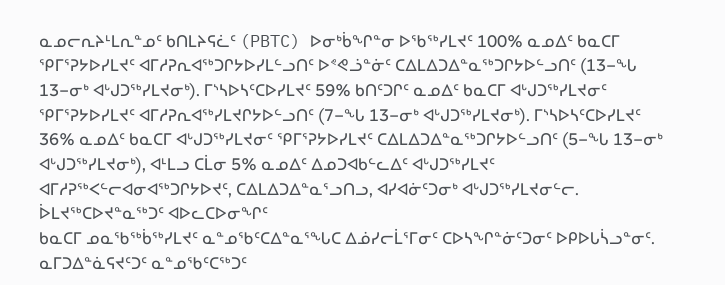ᓇᓄᓕᕆᔨᒻᒪᕆᓐᓄᑦ ᑲᑎᒪᔨᕋᓛᑦ (PBTC) ᐅᓂᒃᑳᖏᓐᓂ ᐅᖃᖅᓯᒪᔪᑦ 100% ᓇᓄᐃᑦ ᑲᓇᑕᒥ ᕿᒥᕐᕈᔭᐅᓯᒪᔪᑦ ᐊᒥᓱᕈᕆᐊᖅᑐᒋᔭᐅᓯᒪᓪᓗᑎᑦ ᐅᕝᕙᓘᓐᓃᑦ ᑕᐃᒪᐃᑐᐃᓐᓇᖅᑐᒋᔭᐅᓪᓗᑎᑦ (13−ᖓ 13−ᓂᒃ ᐊᒡᒍᑐᖅᓯᒪᔪᓂᒃ). ᒥᔅᓴᐅᓴᑦᑕᐅᓯᒪᔪᑦ 59% ᑲᑎᑦᑐᒋᑦ ᓇᓄᐃᑦ ᑲᓇᑕᒥ ᐊᒡᒍᑐᖅᓯᒪᔪᓂᑦ ᕿᒥᕐᕈᔭᐅᓯᒪᔪᑦ ᐊᒥᓱᕈᕆᐊᖅᓯᒪᔪᒋᔭᐅᓪᓗᑎᑦ (7−ᖓ 13−ᓂᒃ ᐊᒡᒍᑐᖅᓯᒪᔪᓂᒃ). ᒥᔅᓴᐅᓴᑦᑕᐅᓯᒪᔪᑦ 36% ᓇᓄᐃᑦ ᑲᓇᑕᒥ ᐊᒡᒍᑐᖅᓯᒪᔪᓂᑦ ᕿᒥᕐᕈᔭᐅᓯᒪᔪᑦ ᑕᐃᒪᐃᑐᐃᓐᓇᖅᑐᒋᔭᐅᓪᓗᑎᑦ (5−ᖓ 13−ᓂᒃ ᐊᒡᒍᑐᖅᓯᒪᔪᓂᒃ), ᐊᒻᒪᓗ ᑕᒫᓂ 5% ᓇᓄᐃᑦ ᐃᓄᑐᐊᑲᓪᓚᐃᑦ ᐊᒡᒍᑐᖅᓯᒪᔪᑦ ᐊᒥᓱᕈᖅᐸᓪᓕᐊᓂᐊᖅᑐᒋᔭᐅᔪᑦ, ᑕᐃᒪᐃᑐᐃᓐᓇᕐᓗᑎᓗ, ᐊᓯᐊᓃᑦᑐᓂᒃ ᐊᒡᒍᑐᖅᓯᒪᔪᓂᓪᓕ.
ᐆᒪᔪᖅᑕᐅᔪᓐᓇᖅᑐᑦ ᐊᐅᓚᑕᐅᓂᖏᑦ
ᑲᓇᑕᒥ ᓄᓇᖃᖅᑳᖅᓯᒪᔪᑦ ᓇᓐᓄᖃᑦᑕᐃᓐᓇᕐᖓᑕ ᐃᓅᓯᓕᒫᕐᒥᓂᑦ ᑕᐅᓴᖏᓐᓃᑦᑐᓂᑦ ᐅᑭᐅᒐᓵᓗᓐᓂᑦ. ᓇᒥᑐᐃᓐᓈᕋᔪᑦᑐᑦ ᓇᓐᓄᖃᑦᑕᖅᑐᑦ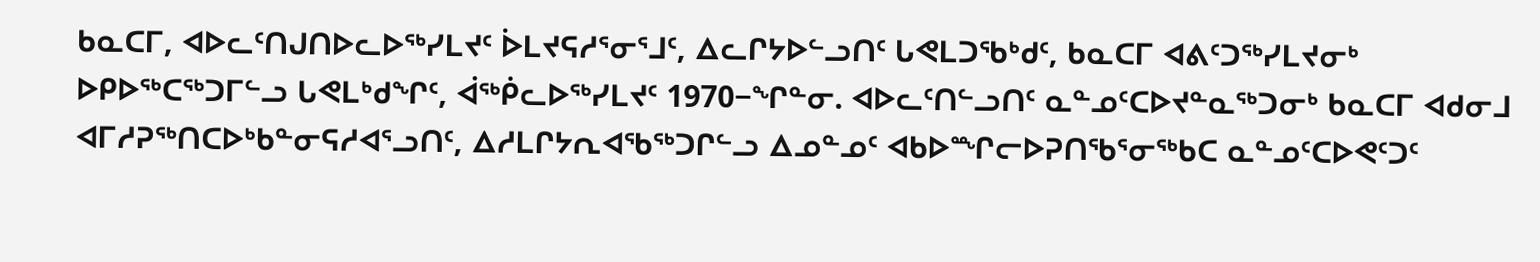ᑲᓇᑕᒥ, ᐊᐅᓚᑦᑎᒍᑎᐅᓚᐅᖅᓯᒪᔪᑦ ᐆᒪᔪᕋᓱᕐᓂᕐᒧᑦ, ᐃᓚᒋᔭᐅᓪᓗᑎᑦ ᒐᕙᒪᑐᖃᒃᑯᑦ, ᑲᓇᑕᒥ ᐊᕕᑦᑐᖅᓯᒪᔪᓂᒃ ᐅᑭᐅᖅᑕᖅᑐᒥᓪᓗ ᒐᕙᒪᒃᑯᖏᑦ, ᐋᖅᑮᓚᐅᖅᓯᒪᔪᑦ 1970−ᖏᓐᓂ. ᐊᐅᓚᑦᑎᓪᓗᑎᑦ ᓇᓐᓄᑦᑕᐅᔪᓐᓇᖅᑐᓂᒃ ᑲᓇᑕᒥ ᐊᑯᓂᒧ ᐊᒥᓱᕈᖅᑎᑕᐅᒃᑲᓐᓂᕋᓱᐊᕐᓗᑎᑦ, ᐃᓱᒪᒋᔭᕆᐊᖃᖅᑐᒋᓪᓗ ᐃᓄᓐᓄᑦ ᐊᑲᐅᙱᓕᐅᕈᑎᖃᕐᓂᖅᑲᑕ ᓇᓐᓄᑦᑕᐅᕙᑦᑐᑦ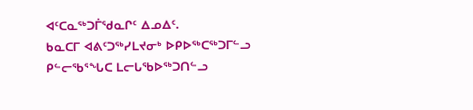ᐊᑦᑕᓇᖅᑐᒦᖁᓇᒋᑦ ᐃᓄᐃᑦ.
ᑲᓇᑕᒥ ᐊᕕᑦᑐᖅᓯᒪᔪᓂᒃ ᐅᑭᐅᖅᑕᖅᑐᒥᓪᓗ ᑭᓪᓕᖃᕐᖓᑕ ᒪᓕᒐᖃᐅᖅᑐᑎᓪᓗ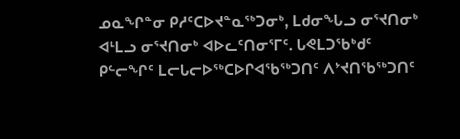ᓄᓇᖏᓐᓂ ᑭᓱᑦᑕᐅᔪᓐᓇᖅᑐᓂᒃ, ᒪᑯᓂᖓᓗ ᓂᕐᔪᑎᓂᒃ ᐊᒻᒪᓗ ᓂᕐᔪᑎᓂᒃ ᐊᐅᓚᑦᑎᓂᕐᒥᑦ. ᒐᕙᒪᑐᖃᒃᑯᑦ ᑭᓪᓕᖏᑦ ᒪᓕᒐᓕᐅᖅᑕᐅᒋᐊᖃᖅᑐᑎᑦ ᐱᔾᔪᑎᖃᖅᑐᑎᑦ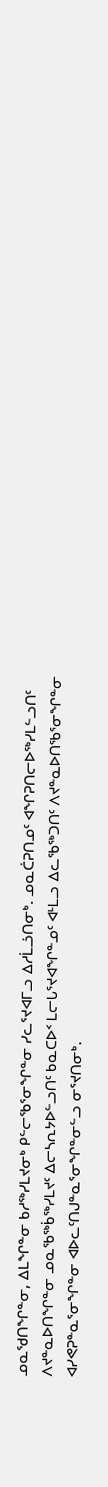ᓄᓇᖁᑎᖏᓐᓂ, ᐃᒪᖏᓐᓂ ᑲᓱᖅᓯᒪᔪᓂᒃ ᑭᓪᓕᖃᕐᓂᖏᓐᓂ ᓯᓚᕐᔪᐊᒥᓗ ᐃᓱᒫᓘᑎᓂᒃ. ᓄᓇᑖᕈᑎᓄᑦ ᐊᖏᕈᑎᓕᐅᖅᓯᒪᓪᓗᑎᑦ ᐱᔪᓐᓇᐅᑎᖏᓐᓂ ᓄᓇᖃᖅᑳᖅᓯᒪᔪᑦ ᐃᓕᓴᕆᔭᐅᓪᓗᑎᑦ ᑲᓇᑕᐅᑉ ᒪᓕᒐᕐᔪᐊᖏᓐᓄᑦ ᐊᒻᒪᓗ ᐃᓚᖃᖅᑐᑎᑦ ᐱᔪᓐᓇᐅᑎᖃᕐᓂᖏᓐᓂ ᐊᓯᕙᕈᓐᓇᕐᓂᖏᓐᓂ ᐊᐅᓚᑦᑎᒍᓐᓇᕐᓂᖏᓐᓂᓪᓗ ᓂᕐᔪᑎᓂᒃ.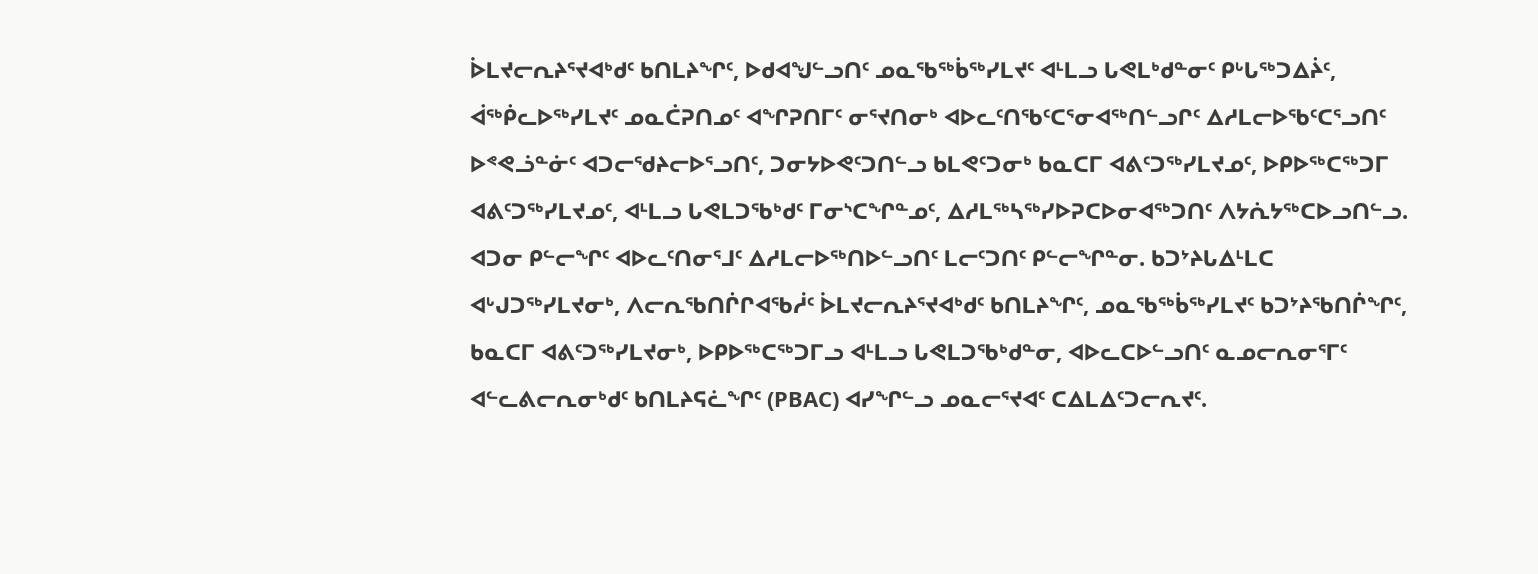ᐆᒪᔪᓕᕆᔨᕐᔪᐊᒃᑯᑦ ᑲᑎᒪᔨᖏᑦ, ᐅᑯᐊᖑᓪᓗᑎᑦ ᓄᓇᖃᖅᑳᖅᓯᒪᔪᑦ ᐊᒻᒪᓗ ᒐᕙᒪᒃᑯᓐᓂᑦ ᑭᒡᒐᖅᑐᐃᔩᑦ, ᐋᖅᑮᓚᐅᖅᓯᒪᔪᑦ ᓄᓇᑖᕈᑎᓄᑦ ᐊᖏᕈᑎᒥᑦ ᓂᕐᔪᑎᓂᒃ ᐊᐅᓚᑦᑎᖃᑦᑕᕐᓂᐊᖅᑎᓪᓗᒋᑦ ᐃᓱᒪᓕᐅᖃᑦᑕᕐᓗᑎᑦ ᐅᕝᕙᓘᓐᓃᑦ ᐊᑐᓕᖁᔨᓕᐅᕐᓗᑎᑦ, ᑐᓂᔭᐅᕙᑦᑐᑎᓪᓗ ᑲᒪᕙᑦᑐᓂᒃ ᑲᓇᑕᒥ ᐊᕕᑦᑐᖅᓯᒪᔪᓄᑦ, ᐅᑭᐅᖅᑕᖅᑐᒥ ᐊᕕᑦᑐᖅᓯᒪᔪᓄᑦ, ᐊᒻᒪᓗ ᒐᕙᒪᑐᖃᒃᑯᑦ ᒥᓂᔅᑕᖏᓐᓄᑦ, ᐃᓱᒪᖅᓴᖅᓯᐅᕈᑕᐅᓂᐊᖅᑐᑎᑦ ᐱᔭᕇᔭᖅᑕᐅᓗᑎᓪᓗ. ᐊᑐᓂ ᑭᓪᓕᖏᑦ ᐊᐅᓚᑦᑎᓂᕐᒧᑦ ᐃᓱᒪᓕᐅᖅᑎᐅᓪᓗᑎᑦ ᒪᓕᑦᑐᑎᑦ ᑭᓪᓕᖏᓐᓂ. ᑲᑐᔾᔨᒐᐃᒻᒪᑕ ᐊᒡᒍᑐᖅᓯᒪᔪᓂᒃ, ᐱᓕᕆᖃᑎᒌᒋᐊᖃᓲᑦ ᐆᒪᔪᓕᕆᔨᕐᔪᐊᒃᑯᑦ ᑲᑎᒪᔨᖏᑦ, ᓄᓇᖃᖅᑳᖅᓯᒪᔪᑦ ᑲᑐᔾᔨᖃᑎᒌᖏᑦ, ᑲᓇᑕᒥ ᐊᕕᑦᑐᖅᓯᒪᔪᓂᒃ, ᐅᑭᐅᖅᑕᖅᑐᒥᓗ ᐊᒻᒪᓗ ᒐᕙᒪᑐᖃᒃᑯᓐᓂ, ᐊᐅᓚᑕᐅᓪᓗᑎᑦ ᓇᓄᓕᕆᓂᕐᒥᑦ ᐊᓪᓚᕕᓕᕆᓂᒃᑯᑦ ᑲᑎᒪᔨᕋᓛᖏᑦ (PBAC) ᐊᓯᖏᓪᓗ ᓄᓇᓕᕐᔪᐊᑦ ᑕᐃᒪᐃᑦᑐᓕᕆᔪᑦ.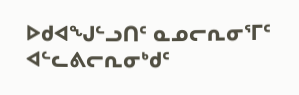ᐅᑯᐊᖑᓪᓗᑎᑦ ᓇᓄᓕᕆᓂᕐᒥᑦ ᐊᓪᓚᕕᓕᕆᓂᒃᑯᑦ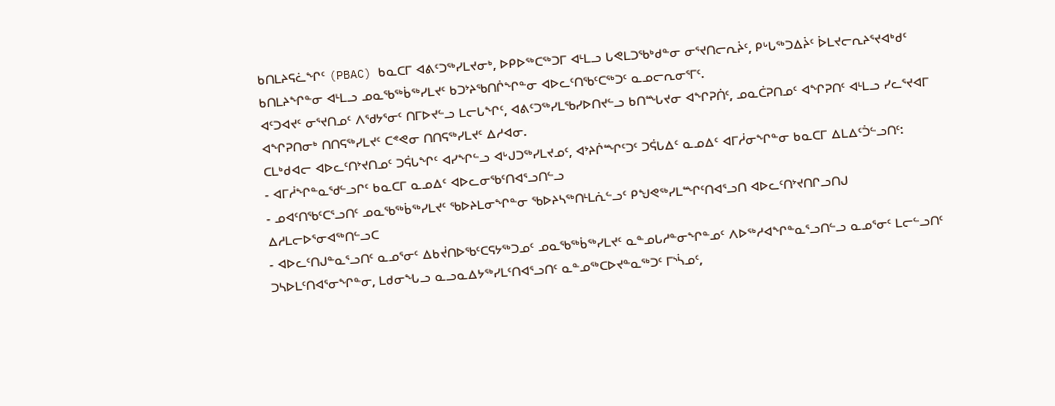ᑲᑎᒪᔨᕋᓛᖏᑦ (PBAC) ᑲᓇᑕᒥ ᐊᕕᑦᑐᖅᓯᒪᔪᓂᒃ, ᐅᑭᐅᖅᑕᖅᑐᒥ ᐊᒻᒪᓗ ᒐᕙᒪᑐᖃᒃᑯᓐᓂ ᓂᕐᔪᑎᓕᕆᔩᑦ, ᑭᒡᒐᖅᑐᐃᔩᑦ ᐆᒪᔪᓕᕆᔨᕐᔪᐊᒃᑯᑦ ᑲᑎᒪᔨᖏᓐᓂ ᐊᒻᒪᓗ ᓄᓇᖃᖅᑳᖅᓯᒪᔪᑦ ᑲᑐᔾᔨᖃᑎᒌᖏᓐᓂ ᐊᐅᓚᑦᑎᖃᑦᑕᖅᑐᑦ ᓇᓄᓕᕆᓂᕐᒥᑦ.
ᐊᑦᑐᐊᔪᑦ ᓂᕐᔪᑎᓄᑦ ᐱᖁᔭᕐᓂᑦ ᑎᒥᐅᔪᓪᓗ ᒪᓕᒐᖏᑦ, ᐊᕕᑦᑐᖅᓯᒪᖃᓯᐅᑎᔪᓪᓗ ᑲᑎᙵᔪᓂ ᐊᖏᕈᑏᑦ, ᓄᓇᑖᕈᑎᓄᑦ ᐊᖏᕈᑎᑦ ᐊᒻᒪᓗ ᓯᓚᕐᔪᐊᒥ ᐊᖏᕈᑎᓂᒃ ᑎᑎᕋᖅᓯᒪᔪᑦ ᑕᕝᕙᓂ ᑎᑎᕋᖅᓯᒪᔪᑦ ᐃᓱᐊᓂ.
ᑕᒪᒃᑯᐊᓕ ᐊᐅᓚᑦᑎᔾᔪᑎᓄᑦ ᑐᕌᒐᖏᑦ ᐊᓯᖏᓪᓗ ᐊᒡᒍᑐᖅᓯᒪᔪᓄᑦ, ᐊᔾᔨᒌᙱᑦᑐᑦ ᑐᕌᒐᐃᑦ ᓇᓄᐃᑦ ᐊᒥᓲᓂᖏᓐᓂ ᑲᓇᑕᒥ ᐃᒪᐃᑦᑑᓪᓗᑎᑦ:
- ᐊᒥᓲᖏᓐᓇᖁᓪᓗᒋᑦ ᑲᓇᑕᒥ ᓇᓄᐃᑦ ᐊᐅᓚᓂᖃᑦᑎᐊᕐᓗᑎᓪᓗ
- ᓄᐊᑦᑎᖃᑦᑕᕐᓗᑎᑦ ᓄᓇᖃᖅᑳᖅᓯᒪᔪᑦ ᖃᐅᔨᒪᓂᖏᓐᓂ ᖃᐅᔨᓴᖅᑎᒻᒪᕇᓪᓗᑦ ᑭᖑᕙᖅᓯᒪᙱᑦᑎᐊᕐᓗᑎ ᐊᐅᓚᑦᑎᔾᔪᑎᒋᓗᑎᒍ ᐃᓱᒪᓕᐅᕐᓂᐊᖅᑎᓪᓗᑕ
- ᐊᐅᓚᑦᑎᒍᓐᓇᕐᓗᑎᑦ ᓇᓄᕐᓂᑦ ᐃᑲᔫᑎᐅᖃᑦᑕᕋᔭᖅᑐᓄᑦ ᓄᓇᖃᖅᑳᖅᓯᒪᔪᑦ ᓇᓐᓄᒐᓱᓐᓂᖏᓐᓄᑦ ᐱᐅᖅᓱᐊᖏᓐᓇᕐᓗᑎᓪᓗ ᓇᓄᕐᓂᑦ ᒪᓕᓪᓗᑎᑦ ᑐᓴᐅᒪᑦᑎᐊᕐᓂᖏᓐᓂ, ᒪᑯᓂᖓᓗ ᓇᓗᓇᐃᔭᖅᓯᒪᑦᑎᐊᕐᓗᑎᑦ ᓇᓐᓄᖅᑕᐅᔪᓐᓇᖅᑐᑦ ᒥᔅᓵᓄᑦ,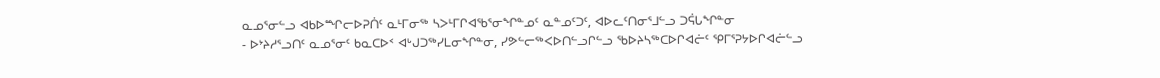ᓇᓄᕐᓂᓪᓗ ᐊᑲᐅᙱᓕᐅᕈᑏᑦ ᓇᒻᒥᓂᖅ ᓴᐳᒻᒥᒋᐊᖃᕐᓂᖏᓐᓄᑦ ᓇᓐᓄᑦᑐᑦ, ᐊᐅᓚᑦᑎᓂᕐᒧᓪᓗ ᑐᕌᒐᖏᓐᓂ
- ᐅᔾᔨᓱᕐᓗᑎᑦ ᓇᓄᕐᓂᑦ ᑲᓇᑕᐅᑉ ᐊᒡᒍᑐᖅᓯᒪᓂᖏᓐᓂ, ᓯᕗᓪᓕᖅᐸᐅᑎᓪᓗᒋᓪᓗ ᖃᐅᔨᓴᖅᑕᐅᒋᐊᓖᑦ ᕿᒥᕐᕈᔭᐅᒋᐊᓖᓪᓗ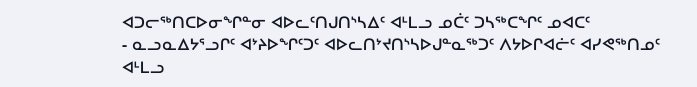ᐊᑐᓕᖅᑎᑕᐅᓂᖏᓐᓂ ᐊᐅᓚᑦᑎᒍᑎᔅᓴᐃᑦ ᐊᒻᒪᓗ ᓄᑖᑦ ᑐᓴᖅᑕᖏᑦ ᓄᐊᑕᑦ
- ᓇᓗᓇᐃᔭᕐᓗᒋᑦ ᐊᔾᔨᐅᖏᑦᑐᑦ ᐊᐅᓚᑎᔾᔪᑎᔅᓴᐅᒍᓐᓇᖅᑐᑦ ᐱᔭᐅᒋᐊᓖᑦ ᐊᓯᕙᖅᑎᓄᑦ ᐊᒻᒪᓗ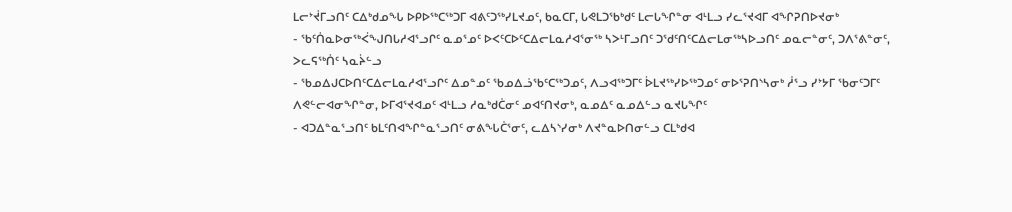ᒪᓕᔾᔫᒥᓗᑎᑦ ᑕᐃᒃᑯᓄᖓ ᐅᑭᐅᖅᑕᖅᑐᒥ ᐊᕕᑦᑐᖅᓯᒪᔪᓄᑦ, ᑲᓇᑕᒥ, ᒐᕙᒪᑐᖃᒃᑯᑦ ᒪᓕᒐᖏᓐᓂ ᐊᒻᒪᓗ ᓯᓚᕐᔪᐊᒥ ᐊᖏᕈᑎᐅᔪᓂᒃ
- ᖃᑦᑏᓇᐅᓂᖅᐹᖑᑎᒐᓱᐊᕐᓗᒋᑦ ᓇᓄᕐᓄᑦ ᐅᐸᑦᑕᐅᑦᑕᐃᓕᒪᓇᓱᐊᕐᓂᖅ ᓴᐳᒻᒥᓗᑎᑦ ᑐᖁᑦᑎᑦᑕᐃᓕᒪᓂᖅᓴᐅᓗᑎᑦ ᓄᓇᓕᓐᓂᑦ, ᑐᐱᕐᕕᓐᓂᑦ, ᐳᓚᕋᖅᑏᑦ ᓴᓇᔩᓪᓗ
- ᖃᓄᐃᒍᑕᐅᑎᑦᑕᐃᓕᒪᓇᓱᐊᕐᓗᒋᑦ ᐃᓄᓐᓄᑦ ᖃᓄᐃᓘᖃᑦᑕᖅᑐᓄᑦ, ᐱᓗᐊᖅᑐᒥᑦ ᐆᒪᔪᖅᓯᐅᖅᑐᓄᑦ ᓂᐅᕐᕈᑎᔅᓴᓂᒃ ᓲᕐᓗ ᓯᔾᔭᒥ ᖃᓂᑦᑐᒥᑦ ᐱᕙᓪᓕᐊᓂᖏᓐᓂ, ᐅᒥᐊᕐᔪᐊᓄᑦ ᐊᒻᒪᓗ ᓱᓇᒃᑯᑖᓂᑦ ᓄᐊᑦᑎᔪᓂᒃ, ᓇᓄᐃᑦ ᓇᓄᐃᓪᓗ ᓇᔪᒐᖏᑦ
- ᐊᑐᐃᓐᓇᕐᓗᑎᑦ ᑲᒪᑦᑎᐊᖏᓐᓇᕐᓗᑎᑦ ᓂᕕᖓᑖᕐᓂᑦ, ᓚᐃᓴᔅᓯᓂᒃ ᐱᔪᓐᓇᐅᑎᓂᓪᓗ ᑕᒪᒃᑯᐊ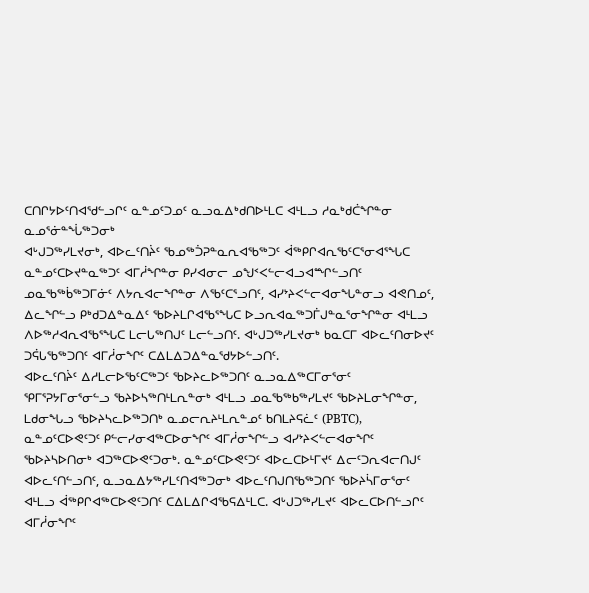ᑕᑎᒋᔭᐅᑦᑎᐊᖁᓪᓗᒋᑦ ᓇᓐᓄᑦᑐᓄᑦ ᓇᓗᓇᐃᒃᑯᑎᐅᒻᒪᑕ ᐊᒻᒪᓗ ᓱᓇᒃᑯᑖᖏᓐᓂ ᓇᓄᕐᓃᓐᖔᖅᑐᓂᒃ
ᐊᒡᒍᑐᖅᓯᒪᔪᓂᒃ, ᐊᐅᓚᑦᑎᔩᑦ ᖃᓄᖅᑑᕈᓐᓇᕆᐊᖃᖅᑐᑦ ᐋᖅᑭᒋᐊᕆᖃᑦᑕᕐᓂᐊᕐᖓᑕ ᓇᓐᓄᑦᑕᐅᔪᓐᓇᖅᑐᑦ ᐊᒥᓲᖏᓐᓂ ᑭᓯᐊᓂᓕ ᓄᖑᑉᐸᓪᓕᐊᓗᐊᙱᓪᓗᑎᑦ ᓄᓇᖃᖅᑳᖅᑐᒥᓃᑦ ᐱᔭᕆᐊᓕᖏᓐᓂ ᐱᖃᑦᑕᕐᓗᑎᑦ, ᐊᓯᔾᔨᐸᓪᓕᐊᓂᖓᓐᓂᓗ ᐊᕙᑎᓄᑦ, ᐃᓚᖏᓪᓗ ᑭᒃᑯᑐᐃᓐᓇᐃᑦ ᖃᐅᔨᒪᒋᐊᖃᕐᖓᑕ ᐅᓗᕆᐊᓇᖅᑐᒦᒍᓐᓇᕐᓂᖏᓐᓂ ᐊᒻᒪᓗ ᐱᐅᖅᓱᐊᕆᐊᖃᕐᖓᑕ ᒪᓕᒐᖅᑎᒍᑦ ᒪᓕᓪᓗᑎᑦ. ᐊᒡᒍᑐᖅᓯᒪᔪᓂᒃ ᑲᓇᑕᒥ ᐊᐅᓚᑦᑎᓂᐅᔪᑦ ᑐᕌᒐᖃᖅᑐᑎᑦ ᐊᒥᓲᓂᖏᑦ ᑕᐃᒪᐃᑐᐃᓐᓇᖁᔭᐅᓪᓗᑎᑦ.
ᐊᐅᓚᑦᑎᔩᑦ ᐃᓱᒪᓕᐅᖃᑦᑕᖅᑐᑦ ᖃᐅᔨᓚᐅᖅᑐᑎᑦ ᓇᓗᓇᐃᖅᑕᒥᓂᕐᓂᑦ ᕿᒥᕐᕈᔭᒥᓂᕐᓂᓪᓗ ᖃᔨᐅᓴᖅᑎᒻᒪᕆᓐᓂᒃ ᐊᒻᒪᓗ ᓄᓇᖃᖅᑲᖅᓯᒪᔪᑦ ᖃᐅᔨᒪᓂᖏᓐᓂ, ᒪᑯᓂᖓᓗ ᖃᐅᔨᓴᓚᐅᖅᑐᑎᒃ ᓇᓄᓕᕆᔨᒻᒪᕆᓐᓄᑦ ᑲᑎᒪᔨᕋᓛᑦ (PBTC), ᓇᓐᓄᑦᑕᐅᕙᑦᑐᑦ ᑭᓪᓕᓯᓂᐊᖅᑕᐅᓂᖏᑦ ᐊᒥᓲᓂᖏᓪᓗ ᐊᓯᔾᔨᐸᓪᓕᐊᓂᖏᑦ ᖃᐅᔨᓴᐅᑎᓂᒃ ᐊᑐᖅᑕᐅᕙᑦᑐᓂᒃ. ᓇᓐᓄᑦᑕᐅᕙᑦᑐᑦ ᐊᐅᓚᑕᐅᒻᒥᔪᑦ ᐃᓕᑦᑐᕆᐊᓕᑎᒍᑦ ᐊᐅᓚᑦᑎᓪᓗᑎᑦ, ᓇᓗᓇᐃᔭᖅᓯᒪᑦᑎᐊᖅᑐᓂᒃ ᐊᐅᓚᑦᑎᒍᑎᖃᖅᑐᑎᑦ ᖃᐅᔨᓵᒥᓂᕐᓂᑦ ᐊᒻᒪᓗ ᐋᖅᑭᒋᐊᖅᑕᐅᕙᑦᑐᑎᑦ ᑕᐃᒪᐃᒋᐊᖃᕋᐃᒻᒪᑕ. ᐊᒡᒍᑐᖅᓯᒪᔪᑦ ᐊᐅᓚᑕᐅᑎᓪᓗᒋᑦ ᐊᒥᓲᓂᖏᑦ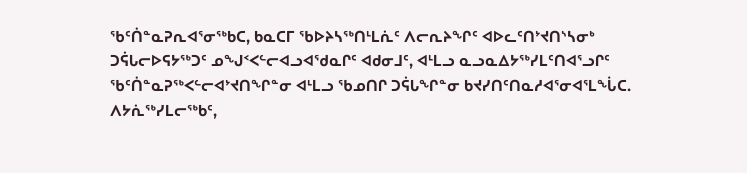ᖃᑦᑏᓐᓇᕈᕆᐊᕐᓂᖅᑲᑕ, ᑲᓇᑕᒥ ᖃᐅᔨᓴᖅᑎᒻᒪᕇᑦ ᐱᓕᕆᔨᖏᑦ ᐊᐅᓚᑦᑎᔾᔪᑎᔅᓴᓂᒃ ᑐᕌᒐᓕᐅᕋᔭᖅᑐᑦ ᓄᖑᑉᐸᓪᓕᐊᓗᐊᖁᓇᒋᑦ ᐊᑯᓂᒧᑦ, ᐊᒻᒪᓗ ᓇᓗᓇᐃᔭᖅᓯᒪᑦᑎᐊᕐᓗᒋᑦ ᖃᑦᑏᓐᓇᕈᖅᐸᓪᓕᐊᔾᔪᑎᖏᓐᓂ ᐊᒻᒪᓗ ᖃᓄᑎᒋ ᑐᕌᒐᖏᓐᓂ ᑲᔪᓯᑎᑦᑎᓇᓱᐊᕐᓂᐊᕐᒪᖔᑕ.
ᐱᔭᕇᖅᓯᒪᓕᖅᑲᑦ,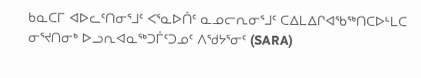ᑲᓇᑕᒥ ᐊᐅᓚᑦᑎᓂᕐᒧᑦ ᐸᕐᓇᐅᑏᑦ ᓇᓄᓕᕆᓂᕐᒧᑦ ᑕᐃᒪᐃᒋᐊᖃᖅᑎᑕᐅᒻᒪᑕ ᓂᕐᔪᑎᓂᒃ ᐅᓗᕆᐊᓇᖅᑐᒦᑦᑐᓄᑦ ᐱᖁᔭᕐᓂᑦ (SARA)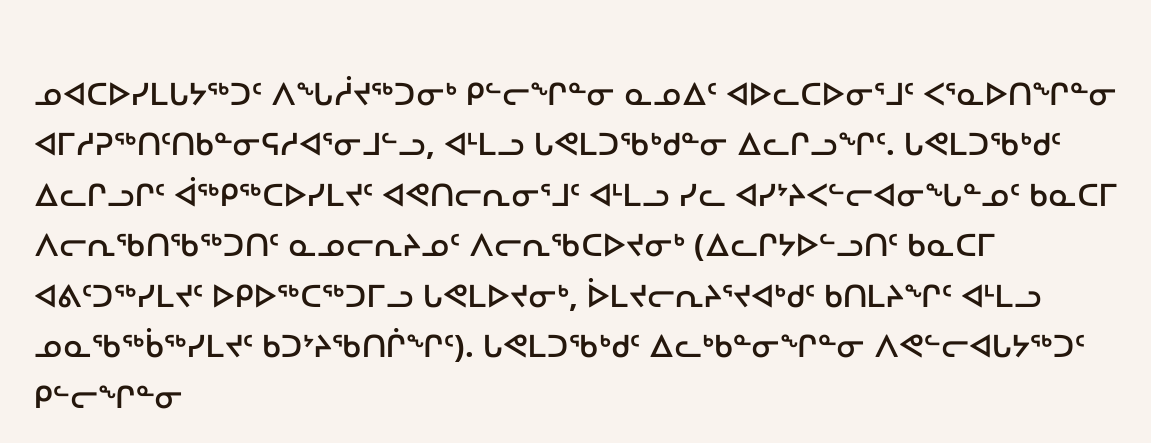ᓄᐊᑕᐅᓯᒪᒐᔭᖅᑐᑦ ᐱᖓᓲᔪᖅᑐᓂᒃ ᑭᓪᓕᖏᓐᓂ ᓇᓄᐃᑦ ᐊᐅᓚᑕᐅᓂᕐᒧᑦ ᐸᕐᓇᐅᑎᖏᓐᓂ ᐊᒥᓱᕈᖅᑎᑦᑎᑲᓐᓂᕋᓱᐊᕐᓂᒧᓪᓗ, ᐊᒻᒪᓗ ᒐᕙᒪᑐᖃᒃᑯᓐᓂ ᐃᓚᒋᓗᖏᑦ. ᒐᕙᒪᑐᖃᒃᑯᑦ ᐃᓚᒋᓗᒋᑦ ᐋᖅᑭᖅᑕᐅᓯᒪᔪᑦ ᐊᕙᑎᓕᕆᓂᕐᒧᑦ ᐊᒻᒪᓗ ᓯᓚ ᐊᓯᔾᔨᐸᓪᓕᐊᓂᖓᓐᓄᑦ ᑲᓇᑕᒥ ᐱᓕᕆᖃᑎᖃᖅᑐᑎᑦ ᓇᓄᓕᕆᔨᓄᑦ ᐱᓕᕆᖃᑕᐅᔪᓂᒃ (ᐃᓚᒋᔭᐅᓪᓗᑎᑦ ᑲᓇᑕᒥ ᐊᕕᑦᑐᖅᓯᒪᔪᑦ ᐅᑭᐅᖅᑕᖅᑐᒥᓗ ᒐᕙᒪᐅᔪᓂᒃ, ᐆᒪᔪᓕᕆᔨᕐᔪᐊᒃᑯᑦ ᑲᑎᒪᔨᖏᑦ ᐊᒻᒪᓗ ᓄᓇᖃᖅᑳᖅᓯᒪᔪᑦ ᑲᑐᔾᔨᖃᑎᒌᖏᑦ). ᒐᕙᒪᑐᖃᒃᑯᑦ ᐃᓚᒃᑲᓐᓂᖏᓐᓂ ᐱᕙᓪᓕᐊᒐᔭᖅᑐᑦ ᑭᓪᓕᖏᓐᓂ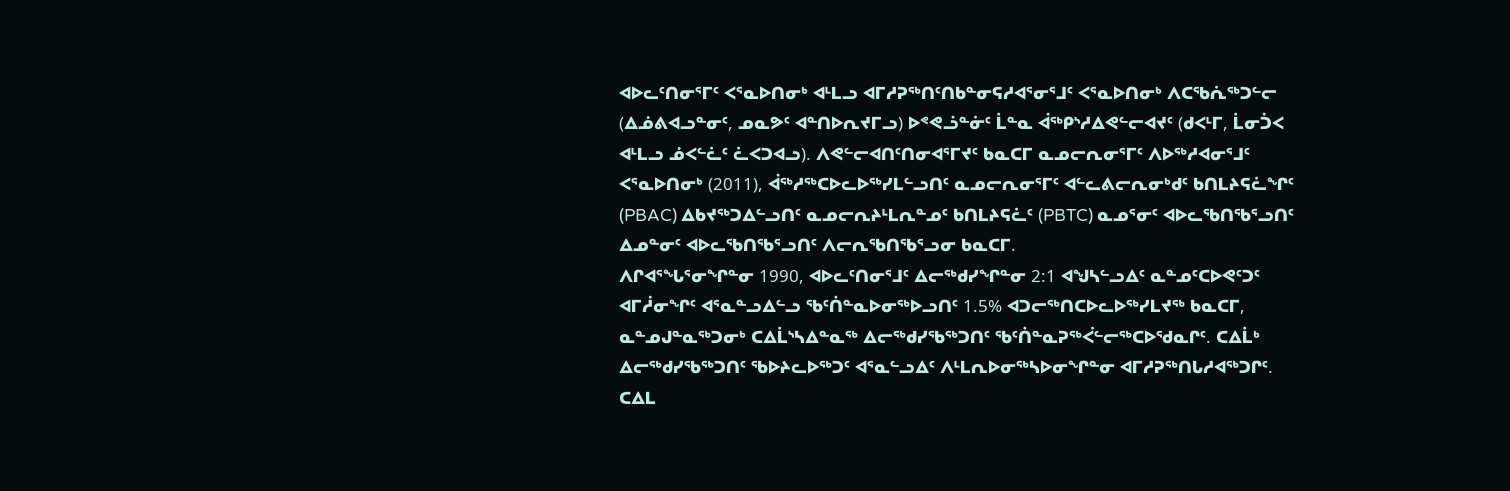ᐊᐅᓚᑦᑎᓂᕐᒥᑦ ᐸᕐᓇᐅᑎᓂᒃ ᐊᒻᒪᓗ ᐊᒥᓱᕈᖅᑎᑦᑎᑲᓐᓂᕋᓱᐊᕐᓂᕐᒧᑦ ᐸᕐᓇᐅᑎᓂᒃ ᐱᑕᖃᕇᖅᑐᓪᓕ (ᐃᓅᕕᐊᓗᓐᓂᑦ, ᓄᓇᕗᑦ ᐊᓐᑎᐅᕆᔪᒥᓗ) ᐅᕝᕙᓘᓐᓃᑦ ᒫᓐᓇ ᐋᖅᑭᔅᓱᐃᕙᓪᓕᐊᔪᑦ (ᑯᐸᒻᒥ, ᒫᓂᑑᐸ ᐊᒻᒪᓗ ᓅᐸᓪᓛᑦ ᓛᐸᑐᐊᓗ). ᐱᕙᓪᓕᐊᑎᑦᑎᓂᐊᕐᒥᔪᑦ ᑲᓇᑕᒥ ᓇᓄᓕᕆᓂᕐᒥᑦ ᐱᐅᖅᓱᐊᓂᕐᒧᑦ ᐸᕐᓇᐅᑎᓂᒃ (2011), ᐋᖅᓱᖅᑕᐅᓚᐅᖅᓯᒪᓪᓗᑎᑦ ᓇᓄᓕᕆᓂᕐᒥᑦ ᐊᓪᓚᕕᓕᕆᓂᒃᑯᑦ ᑲᑎᒪᔨᕋᓛᖏᑦ (PBAC) ᐃᑲᔪᖅᑐᐃᓪᓗᑎᑦ ᓇᓄᓕᕆᔨᒻᒪᕆᓐᓄᑦ ᑲᑎᒪᔨᕋᓛᑦ (PBTC) ᓇᓄᕐᓂᑦ ᐊᐅᓚᖃᑎᖃᕐᓗᑎᑦ ᐃᓄᓐᓂᑦ ᐊᐅᓚᖃᑎᖃᕐᓗᑎᑦ ᐱᓕᕆᖃᑎᖃᕐᓗᓂ ᑲᓇᑕᒥ.
ᐱᒋᐊᕐᖓᕐᓂᖏᓐᓂ 1990, ᐊᐅᓚᑦᑎᓂᕐᒧᑦ ᐃᓕᖅᑯᓯᖏᓐᓂ 2:1 ᐊᖑᓴᓪᓗᐃᑦ ᓇᓐᓄᑦᑕᐅᕙᑦᑐᑦ ᐊᒥᓲᓂᖏᑦ ᐊᕐᓇᓐᓗᐃᓪᓗ ᖃᑦᑏᓐᓇᐅᓂᖅᐅᓗᑎᑦ 1.5% ᐊᑐᓕᖅᑎᑕᐅᓚᐅᖅᓯᒪᔪᖅ ᑲᓇᑕᒥ, ᓇᓐᓄᒍᓐᓇᖅᑐᓂᒃ ᑕᐃᒫᔅᓴᐃᓐᓇᖅ ᐃᓕᖅᑯᓯᖃᖅᑐᑎᑦ ᖃᑦᑏᓐᓇᕈᖅᐹᓪᓕᖅᑕᐅᖁᓇᒋᑦ. ᑕᐃᒫᒃ ᐃᓕᖅᑯᓯᖃᖅᑐᑎᑦ ᖃᐅᔨᓚᐅᖅᑐᑦ ᐊᕐᓇᓪᓗᐃᑦ ᐱᒻᒪᕆᐅᓂᖅᓴᐅᓂᖏᓐᓂ ᐊᒥᓱᕈᖅᑎᒐᓱᐊᖅᑐᒋᑦ. ᑕᐃᒪ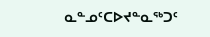ᓇᓐᓄᑦᑕᐅᔪᓐᓇᖅᑐᑦ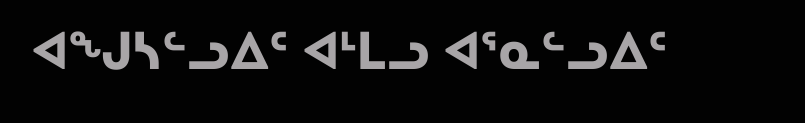ᐊᖑᓴᓪᓗᐃᑦ ᐊᒻᒪᓗ ᐊᕐᓇᓪᓗᐃᑦ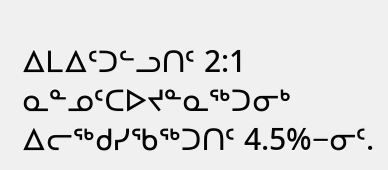ᐃᒪᐃᑦᑐᓪᓗᑎᑦ 2:1 ᓇᓐᓄᑦᑕᐅᔪᓐᓇᖅᑐᓂᒃ ᐃᓕᖅᑯᓯᖃᖅᑐᑎᑦ 4.5%−ᓂᑦ.